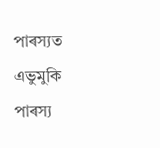পাৰস্যত এভুমুকি
পাৰস্য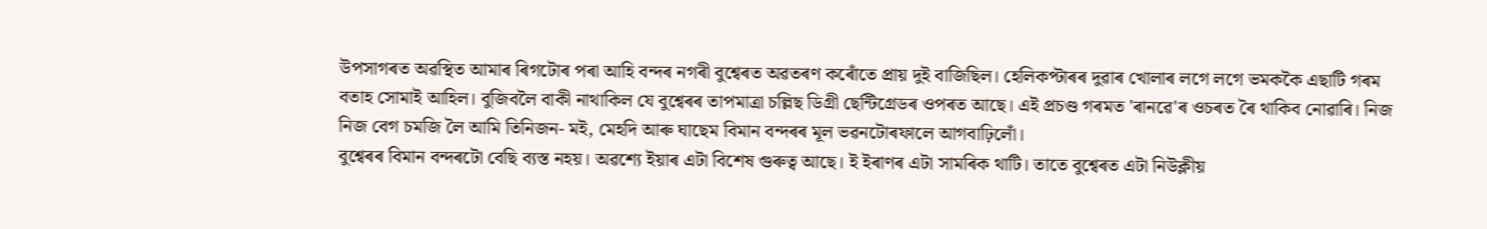উপসাগৰত অৱস্থিত আমাৰ ৰিগটোৰ পৰা আহি বন্দৰ নগৰী বুশ্বেৰত অৱতৰণ কৰোঁতে প্ৰায় দুই বাজিছিল। হেলিকপ্টাৰৰ দুৱাৰ খোলাৰ লগে লগে ভমককৈ এছাটি গৰম বতাহ সোমাই আহিল। বুজিবলৈ বাকী নাথাকিল যে বুশ্বেৰৰ তাপমাত্ৰা চল্লিছ ডিগ্ৰী ছেন্টিগ্ৰেডৰ ওপৰত আছে। এই প্ৰচণ্ড গৰমত 'ৰানৱে'ৰ ওচৰত ৰৈ থাকিব নোৱাৰি। নিজ নিজ বেগ চমজি লৈ আমি তিনিজন- মই, মেহদি আৰু ঘাছেম বিমান বন্দৰৰ মূল ভৱনটোৰফালে আগবাঢ়িলোঁ।
বুশ্বেৰৰ বিমান বন্দৰটো বেছি ব্যস্ত নহয়। অৱশ্যে ইয়াৰ এটা বিশেষ গুৰুত্ব আছে। ই ইৰাণৰ এটা সামৰিক থাটি। তাতে বুশ্বেৰত এটা নিউক্লীয়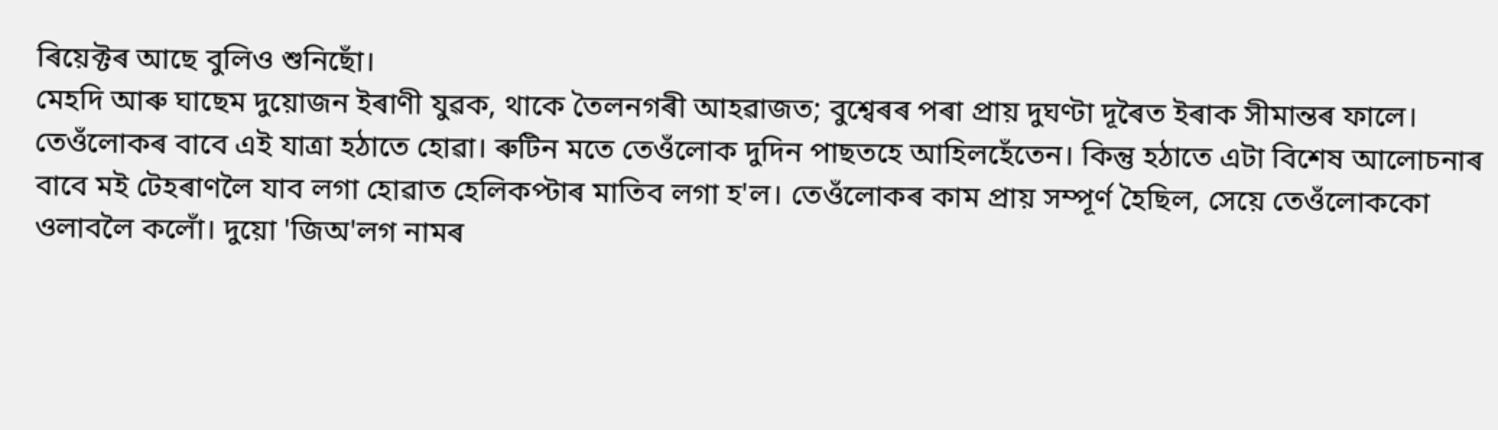ৰিয়েক্টৰ আছে বুলিও শুনিছোঁ।
মেহদি আৰু ঘাছেম দুয়োজন ইৰাণী যুৱক, থাকে তৈলনগৰী আহৱাজত; বুশ্বেৰৰ পৰা প্ৰায় দুঘণ্টা দূৰৈত ইৰাক সীমান্তৰ ফালে। তেওঁলোকৰ বাবে এই যাত্ৰা হঠাতে হোৱা। ৰুটিন মতে তেওঁলোক দুদিন পাছতহে আহিলহেঁতেন। কিন্তু হঠাতে এটা বিশেষ আলোচনাৰ বাবে মই টেহৰাণলৈ যাব লগা হোৱাত হেলিকপ্টাৰ মাতিব লগা হ'ল। তেওঁলোকৰ কাম প্ৰায় সম্পূৰ্ণ হৈছিল, সেয়ে তেওঁলোককো ওলাবলৈ কলোঁ। দুয়ো 'জিঅ'লগ নামৰ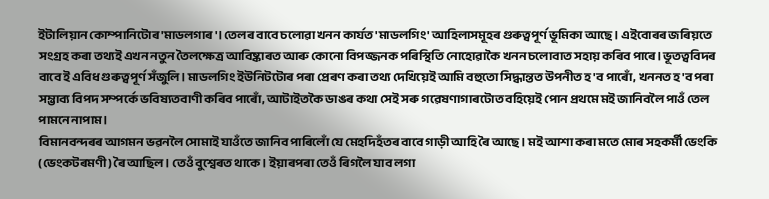ইটালিয়ান কোম্পানিটোৰ 'মাডলগাৰ'। তেলৰ বাবে চলোৱা খনন কাৰ্যত 'মাডলগিং' আহিলাসমূহৰ গুৰুত্বপূৰ্ণ ভূমিকা আছে। এইবোৰৰ জৰিয়তে সংগ্ৰহ কৰা তথ্যই এখন নতুন তৈলক্ষেত্ৰ আবিষ্কাৰত আৰু কোনো বিপজ্জনক পৰিস্থিতি নোহোৱাকৈ খনন চলোবাত সহায় কৰিব পাৰে। ভূতত্ববিদৰ বাবে ই এবিধ গুৰুত্বপূৰ্ণ সঁজুলি। মাডলগিং ইউনিটটোৰ পৰা প্ৰেৰণ কৰা তথ্য দেখিয়েই আমি বহুতো সিদ্ধান্তত উপনীত হ'ব পাৰোঁ, খননত হ'ব পৰা সম্ভাব্য বিপদ সম্পৰ্কে ভবিষ্যতবাণী কৰিব পাৰোঁ, আটাইতকৈ ডাঙৰ কথা সেই সৰু গৱেষণাগাৰটোত বহিয়েই পোন প্ৰথমে মই জানিবলৈ পাওঁ তেল পামনে নাপাম।
বিমানবন্দৰৰ আগমন ভৱনলৈ সোমাই যাওঁতে জানিব পাৰিলোঁ যে মেহদিহঁতৰ বাবে গাড়ী আহি ৰৈ আছে। মই আশা কৰা মতে মোৰ সহকৰ্মী ভেংকি (ভেংকটৰমণী) ৰৈ আছিল। তেওঁ বুশ্বেৰত থাকে। ইয়াৰপৰা তেওঁ ৰিগলৈ যাব লগা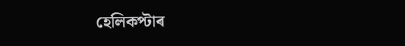হেলিকপ্টাৰ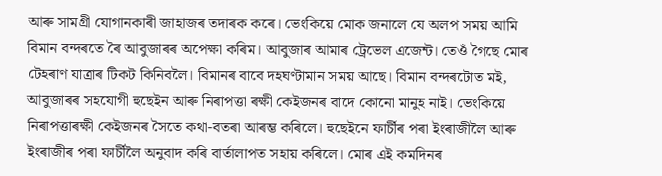আৰু সামগ্ৰী যোগানকাৰী জাহাজৰ তদাৰক কৰে। ভেংকিয়ে মোক জনালে যে অলপ সময় আমি বিমান বন্দৰতে ৰৈ আবুজাৰৰ অপেক্ষা কৰিম। আবুজাৰ আমাৰ ট্ৰেভেল এজেন্ট। তেওঁ গৈছে মোৰ টেহৰাণ যাত্ৰাৰ টিকট কিনিবলৈ। বিমানৰ বাবে দহঘণ্টামান সময় আছে। বিমান বন্দৰটোত মই, আবুজাৰৰ সহযোগী হুছেইন আৰু নিৰাপত্তা ৰক্ষী কেইজনৰ বাদে কোনো মানুহ নাই। ভেংকিয়ে নিৰাপত্তাৰক্ষী কেইজনৰ সৈতে কথা-বতৰা আৰম্ভ কৰিলে। হুছেইনে ফাৰ্চীৰ পৰা ইংৰাজীলৈ আৰু ইংৰাজীৰ পৰা ফাৰ্চীলৈ অনুবাদ কৰি বাৰ্তালাপত সহায় কৰিলে। মোৰ এই কমদিনৰ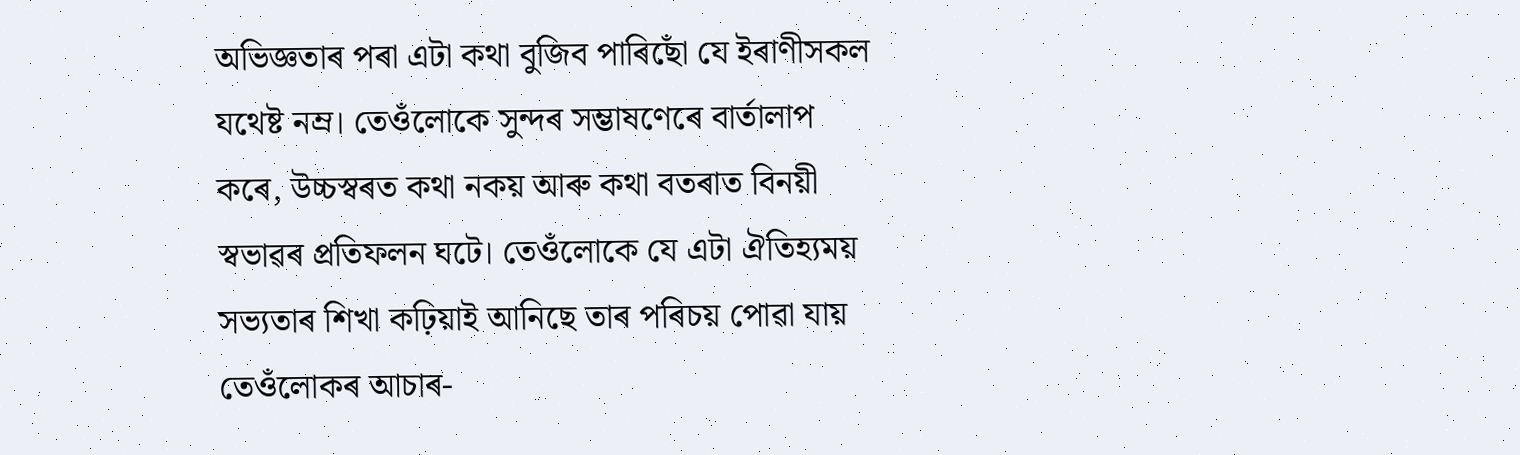অভিজ্ঞতাৰ পৰা এটা কথা বুজিব পাৰিছোঁ যে ইৰাণীসকল যথেষ্ট নম্ৰ। তেওঁলোকে সুন্দৰ সম্ভাষণেৰে বাৰ্তালাপ কৰে, উচ্চস্বৰত কথা নকয় আৰু কথা বতৰাত বিনয়ী স্বভাৱৰ প্ৰতিফলন ঘটে। তেওঁলোকে যে এটা ঐতিহ্যময় সভ্যতাৰ শিখা কঢ়িয়াই আনিছে তাৰ পৰিচয় পোৱা যায় তেওঁলোকৰ আচাৰ-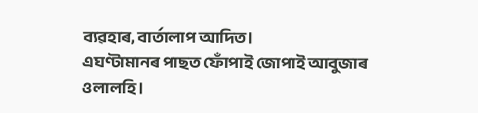ব্যৱহাৰ, বাৰ্তালাপ আদিত।
এঘণ্টামানৰ পাছত ফোঁপাই জোপাই আবুজাৰ ওলালহি।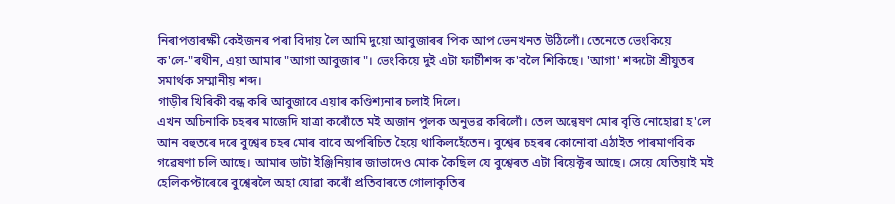নিৰাপত্তাৰক্ষী কেইজনৰ পৰা বিদায় লৈ আমি দুয়ো আবুজাৰৰ পিক আপ ভেনখনত উঠিলোঁ। তেনেতে ভেংকিয়ে ক'লে-"ৰথীন, এয়া আমাৰ "আগা আবুজাৰ"। ভেংকিয়ে দুই এটা ফাৰ্চীশব্দ ক'বলৈ শিকিছে। 'আগা' শব্দটো শ্ৰীযুতৰ সমাৰ্থক সম্মানীয় শব্দ।
গাড়ীৰ খিৰিকী বন্ধ কৰি আবুজাবে এয়াৰ কণ্ডিশ্যনাৰ চলাই দিলে।
এখন অচিনাকি চহৰৰ মাজেদি যাত্ৰা কৰোঁতে মই অজান পুলক অনুভৱ কৰিলোঁ। তেল অন্বেষণ মোৰ বৃত্তি নোহোৱা হ'লে আন বহুতৰে দৰে বুশ্বেৰ চহৰ মোৰ বাবে অপৰিচিত হৈয়ে থাকিলহেঁতেন। বুশ্বেৰ চহৰৰ কোনোবা এঠাইত পাৰমাণবিক গৱেষণা চলি আছে। আমাৰ ডাটা ইঞ্জিনিয়াৰ জাভাদেও মোক কৈছিল যে বুশ্বেৰত এটা ৰিয়েক্টৰ আছে। সেয়ে যেতিয়াই মই হেলিকপ্টাৰেৰে বুশ্বেৰলৈ অহা যোৱা কৰোঁ প্ৰতিবাৰতে গোলাকৃতিৰ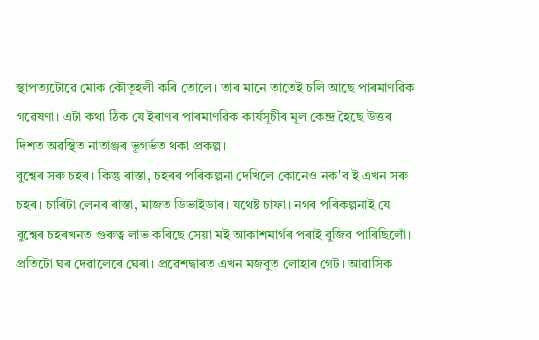স্থাপত্যটোৱে মোক কৌতূহলী কৰি তোলে। তাৰ মানে তাতেই চলি আছে পাৰমাণৱিক গৱেষণা। এটা কথা ঠিক যে ইৰাণৰ পাৰমাণৱিক কাৰ্যসূচীৰ মূল কেন্দ্ৰ হৈছে উত্তৰ দিশত অৱস্থিত নাতাঞ্জৰ ভূগৰ্ভত থকা প্ৰকল্প।
বুশ্বেৰ সৰু চহৰ। কিন্তু ৰাস্তা, চহৰৰ পৰিকল্পনা দেখিলে কোনেও নক'ব ই এখন সৰু চহৰ। চাৰিটা লেনৰ ৰাস্তা, মাজত ডিভাইডাৰ। যথেষ্ট চাফা। নগৰ পৰিকল্পনাই যে বুশ্বেৰ চহৰখনত গুৰুত্ব লাভ কৰিছে সেয়া মই আকাশমাৰ্গৰ পৰাই বুজিব পাৰিছিলোঁ। প্ৰতিটো ঘৰ দেৱালেৰে ঘেৰা। প্ৰৱেশদ্বাৰত এখন মজবুত লোহাৰ গেট। আৱাসিক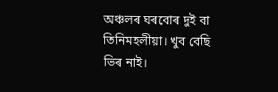অঞ্চলৰ ঘৰবোৰ দুই বা তিনিমহলীয়া। খুব বেছি ভিৰ নাই।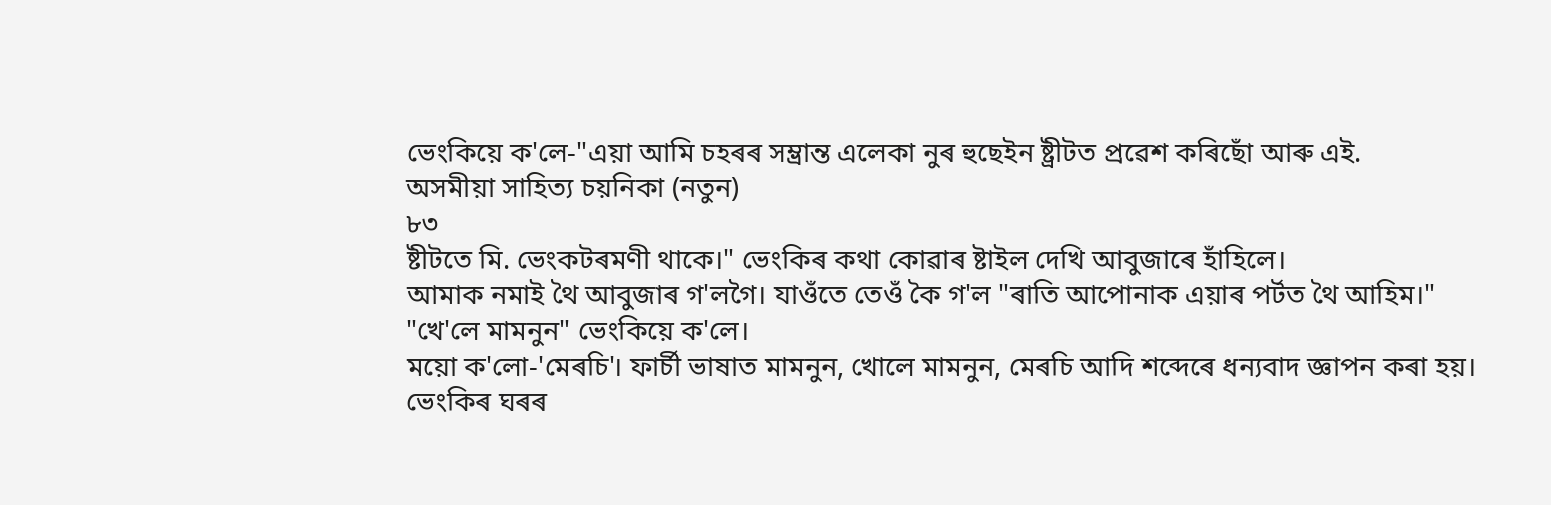ভেংকিয়ে ক'লে-"এয়া আমি চহৰৰ সম্ভ্ৰান্ত এলেকা নুৰ হুছেইন ষ্ট্ৰীটত প্ৰৱেশ কৰিছোঁ আৰু এই.
অসমীয়া সাহিত্য চয়নিকা (নতুন)
৮৩
ষ্টীটতে মি. ভেংকটৰমণী থাকে।" ভেংকিৰ কথা কোৱাৰ ষ্টাইল দেখি আবুজাৰে হাঁহিলে।
আমাক নমাই থৈ আবুজাৰ গ'লগৈ। যাওঁতে তেওঁ কৈ গ'ল "ৰাতি আপোনাক এয়াৰ পৰ্টত থৈ আহিম।"
"খে'লে মামনুন" ভেংকিয়ে ক'লে।
ময়ো ক'লো-'মেৰচি'। ফাৰ্চী ভাষাত মামনুন, খোলে মামনুন, মেৰচি আদি শব্দেৰে ধন্যবাদ জ্ঞাপন কৰা হয়।
ভেংকিৰ ঘৰৰ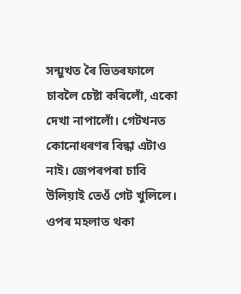সন্মুখত ৰৈ ভিতৰফালে চাবলৈ চেষ্টা কৰিলোঁ, একো দেখা নাপালোঁ। গেটখনত কোনোধৰণৰ বিন্ধা এটাও নাই। জেপৰপৰা চাবি উলিয়াই তেওঁ গেট খুলিলে। ওপৰ মহলাত থকা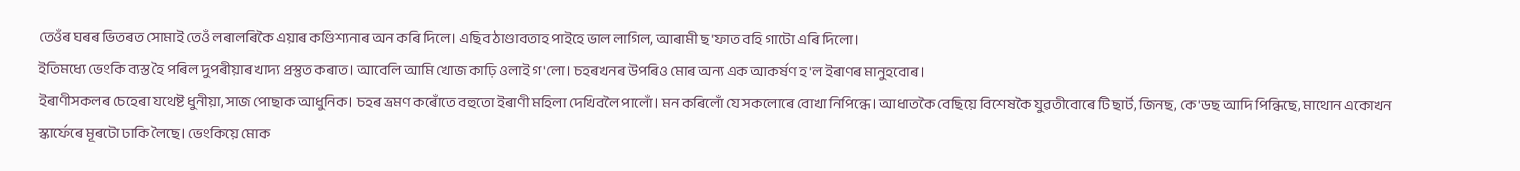তেওঁৰ ঘৰৰ ভিতৰত সোমাই তেওঁ লৰালৰিকৈ এয়াৰ কণ্ডিশ্যনাৰ অন কৰি দিলে। এছিব ঠাণ্ডাবতাহ পাইহে ভাল লাগিল, আৰামী ছ'ফাত বহি গাটো এৰি দিলো।
ইতিমধ্যে ভেংকি ব্যস্ত হৈ পৰিল দুপৰীয়াৰ খাদ্য প্ৰস্তুত কৰাত। আবেলি আমি খোজ কাঢ়ি ওলাই গ'লো। চহৰখনৰ উপৰিও মোৰ অন্য এক আকৰ্ষণ হ'ল ইৰাণৰ মানুহবোৰ।
ইৰাণীসকলৰ চেহেৰা যথেষ্ট ধুনীয়া, সাজ পোছাক আধুনিক। চহৰ ভ্ৰমণ কৰোঁতে বহুতো ইৰাণী মহিলা দেখিবলৈ পালোঁ। মন কৰিলোঁ যে সকলোৰে বোখা নিপিন্ধে। আধাতকৈ বেছিয়ে বিশেষকৈ যুৱতীবোৰে টি ছাৰ্ট, জিনছ, কে'ডছ আদি পিন্ধিছে, মাথোন একোখন স্কাৰ্ফেৰে মূৰটো ঢাকি লৈছে। ভেংকিয়ে মোক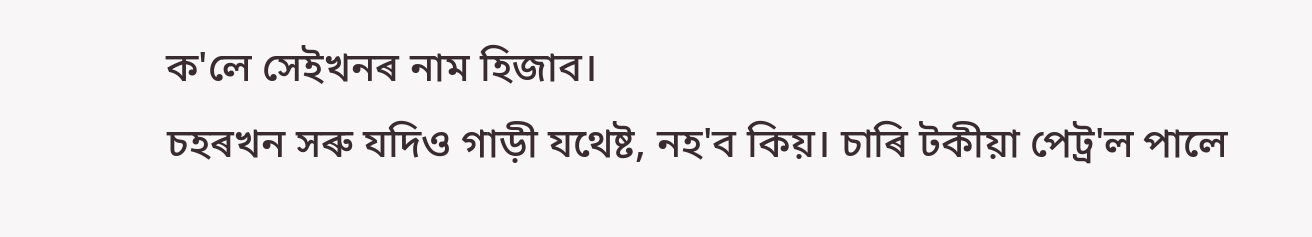ক'লে সেইখনৰ নাম হিজাব।
চহৰখন সৰু যদিও গাড়ী যথেষ্ট, নহ'ব কিয়। চাৰি টকীয়া পেট্ৰ'ল পালে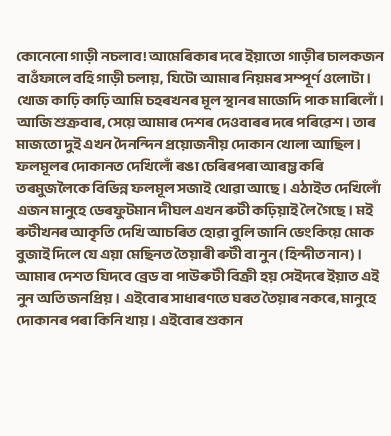কোনেনো গাড়ী নচলাব! আমেৰিকাৰ দৰে ইয়াতো গাড়ীৰ চালকজন বাওঁফালে বহি গাড়ী চলায়, যিটো আমাৰ নিয়মৰ সম্পূৰ্ণ ওলোটা।
খোজ কাঢ়ি কাঢ়ি আমি চহৰখনৰ মূল স্থানৰ মাজেদি পাক মাৰিলোঁ। আজি শুক্ৰবাৰ, সেয়ে আমাৰ দেশৰ দেওবাৰৰ দৰে পৰিৱেশ। তাৰ মাজতো দুই এখন দৈনন্দিন প্ৰয়োজনীয় দোকান খোলা আছিল। ফলমূলৰ দোকানত দেখিলোঁ ৰঙা চেৰিৰপৰা আৰম্ভ কৰি তৰমুজলৈকে বিভিন্ন ফলমূল সজাই থোৱা আছে। এঠাইত দেখিলোঁ এজন মানুহে ডেৰফুটমান দীঘল এখন ৰুটী কঢ়িয়াই লৈ গৈছে। মই ৰুটীখনৰ আকৃতি দেখি আচৰিত হোৱা বুলি জানি ভেংকিয়ে মোক বুজাই দিলে যে এয়া মেছিনত তৈয়াৰী ৰুটী বা নুন (হিন্দীত নান)। আমাৰ দেশত যিদবে ব্ৰেড বা পাউৰুটী বিক্ৰী হয় সেইদৰে ইয়াত এই নুন অতি জনপ্ৰিয়। এইবোৰ সাধাৰণতে ঘৰত তৈয়াৰ নকৰে, মানুহে দোকানৰ পৰা কিনি খায়। এইবোৰ শুকান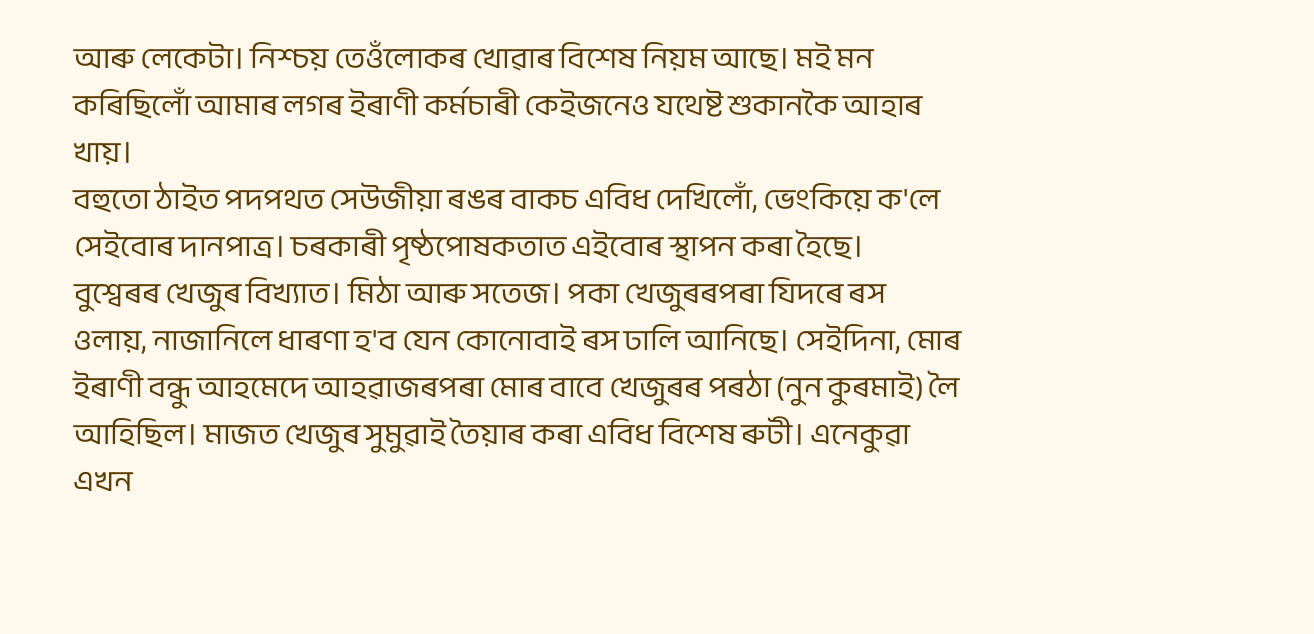আৰু লেকেটা। নিশ্চয় তেওঁলোকৰ খোৱাৰ বিশেষ নিয়ম আছে। মই মন কৰিছিলোঁ আমাৰ লগৰ ইৰাণী কৰ্মচাৰী কেইজনেও যথেষ্ট শুকানকৈ আহাৰ খায়।
বহুতো ঠাইত পদপথত সেউজীয়া ৰঙৰ বাকচ এবিধ দেখিলোঁ, ভেংকিয়ে ক'লে সেইবোৰ দানপাত্ৰ। চৰকাৰী পৃষ্ঠপোষকতাত এইবোৰ স্থাপন কৰা হৈছে।
বুশ্বেৰৰ খেজুৰ বিখ্যাত। মিঠা আৰু সতেজ। পকা খেজুৰৰপৰা যিদৰে ৰস ওলায়, নাজানিলে ধাৰণা হ'ব যেন কোনোবাই ৰস ঢালি আনিছে। সেইদিনা, মোৰ ইৰাণী বন্ধু আহমেদে আহৱাজৰপৰা মোৰ বাবে খেজুৰৰ পৰঠা (নুন কুৰমাই) লৈ আহিছিল। মাজত খেজুৰ সুমুৱাই তৈয়াৰ কৰা এবিধ বিশেষ ৰুটী। এনেকুৱা এখন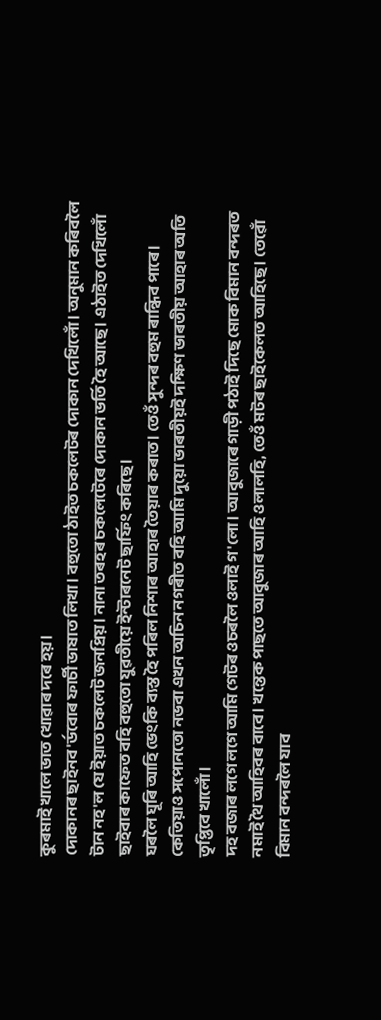কুৰমাই খালে ভাত খোৱাৰ দৰে হয়।
দোকানৰ ছাইনব'ৰ্ডবোৰ ফাৰ্চী ভাষাত লিখা। বহুতো ঠাইত চকলেটৰ দোকান দেখিলোঁ। অনুমান কৰিবলৈ টান নহ'ল যে ইয়াত চকলেট জনপ্ৰিয়। নানা তৰহৰ চকলেটেৰে দোকান ভৰ্তি হৈ আছে। এঠাইত দেখিলোঁ ছাইবাৰ কাফেত বহি বহুতো যুৱতীয়ে ইন্টাৰনেট ছাৰ্ফিং কৰিছে।
ঘৰলৈ ঘূৰি আহি ভেংকি ব্যস্ত হৈ পৰিল নিশাৰ আহাৰ তৈয়াৰ কৰাত। তেওঁ সুন্দৰ বহুম ৰান্ধিব পাৰে। কেতিয়াও সপোনতো নভবা এখন অচিন নগৰীত বহি আমি দুয়ো ভাৰতীয়ই দক্ষিণ ভাৰতীয় আহাৰ অতি তৃপ্তিবে খালোঁ।
দহ বজাৰ লগে লগে আমি গেটৰ ওচৰলৈ ওলাই গ'লো। আবুজাৰে গাড়ী পঠাই দিছে মোক বিমান বন্দৰত নমাই থৈ আহিবৰ বাবে। খন্তেক পাছতে আবুজাৰ আহি ওলালহি, তেওঁ মটৰ ছাইকেলত আহিছে। তেৱোঁ বিমান বন্দৰলৈ যাব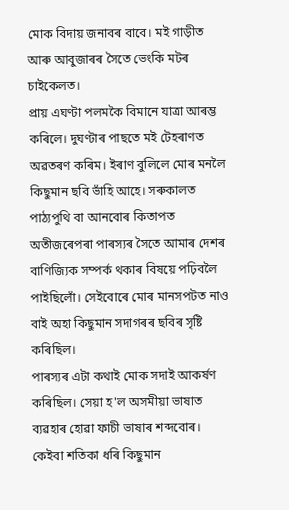মোক বিদায় জনাবৰ বাবে। মই গাড়ীত আৰু আবুজাৰৰ সৈতে ভেংকি মটৰ চাইকেলত।
প্ৰায় এঘণ্টা পলমকৈ বিমানে যাত্ৰা আৰম্ভ কৰিলে। দুঘণ্টাৰ পাছতে মই টেহৰাণত অৱতৰণ কৰিম। ইৰাণ বুলিলে মোৰ মনলৈ কিছুমান ছবি ভাঁহি আহে। সৰুকালত পাঠ্যপুথি বা আনবোৰ কিতাপত অতীজৰেপৰা পাৰস্যৰ সৈতে আমাৰ দেশৰ বাণিজ্যিক সম্পৰ্ক থকাৰ বিষয়ে পঢ়িবলৈ পাইছিলোঁ। সেইবোৰে মোৰ মানসপটত নাও বাই অহা কিছুমান সদাগৰৰ ছবিৰ সৃষ্টি কৰিছিল।
পাৰস্যৰ এটা কথাই মোক সদাই আকৰ্ষণ কৰিছিল। সেয়া হ'ল অসমীয়া ভাষাত ব্যৱহাৰ হোৱা ফাচী ভাষাৰ শব্দবোৰ। কেইবা শতিকা ধৰি কিছুমান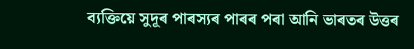ব্যক্তিয়ে সুদূৰ পাৰস্যৰ পাৰৰ পৰা আনি ভাৰতৰ উত্তৰ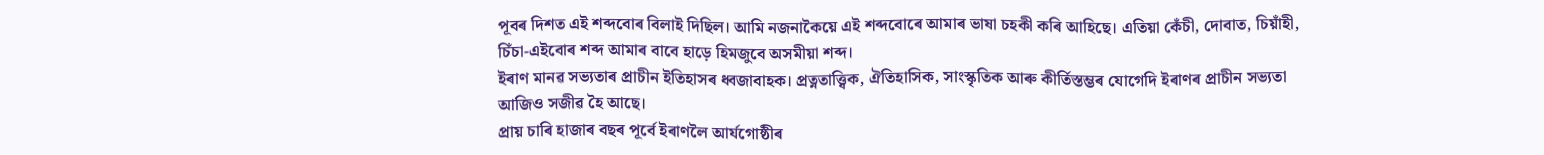পূবৰ দিশত এই শব্দবোৰ বিলাই দিছিল। আমি নজনাকৈয়ে এই শব্দবোৰে আমাৰ ভাষা চহকী কৰি আহিছে। এতিয়া কেঁচী, দোবাত, চিয়াঁহী, চিঁচা-এইবোৰ শব্দ আমাৰ বাবে হাড়ে হিমজুবে অসমীয়া শব্দ।
ইৰাণ মানৱ সভ্যতাৰ প্ৰাচীন ইতিহাসৰ ধ্বজাবাহক। প্ৰত্নতাত্ত্বিক, ঐতিহাসিক, সাংস্কৃতিক আৰু কীৰ্তিস্তম্ভৰ যোগেদি ইৰাণৰ প্ৰাচীন সভ্যতা আজিও সজীৱ হৈ আছে।
প্ৰায় চাৰি হাজাৰ বছৰ পূৰ্বে ইৰাণলৈ আৰ্যগোষ্ঠীৰ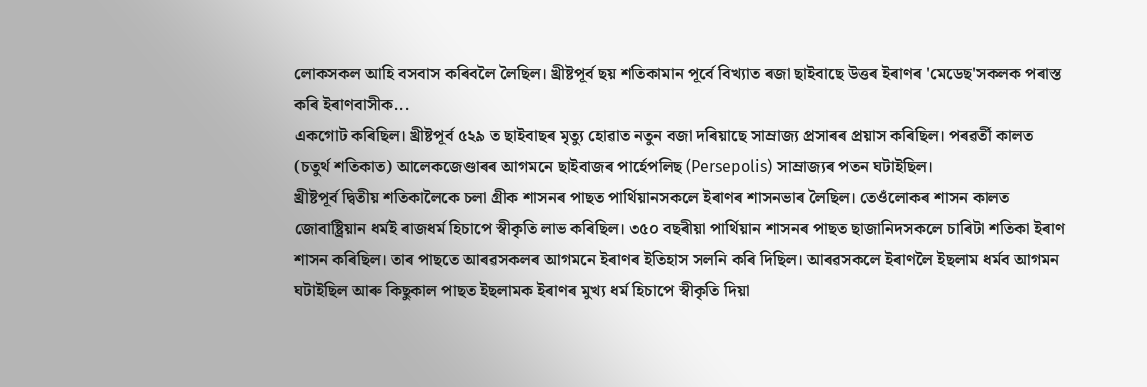লোকসকল আহি বসবাস কৰিবলৈ লৈছিল। খ্ৰীষ্টপূৰ্ব ছয় শতিকামান পূৰ্বে বিখ্যাত ৰজা ছাইবাছে উত্তৰ ইৰাণৰ 'মেডেছ'সকলক পৰাস্ত কৰি ইৰাণবাসীক...
একগোট কৰিছিল। খ্ৰীষ্টপূৰ্ব ৫২৯ ত ছাইবাছৰ মৃত্যু হোৱাত নতুন বজা দৰিয়াছে সাম্ৰাজ্য প্ৰসাৰৰ প্ৰয়াস কৰিছিল। পৰৱৰ্তী কালত (চতুৰ্থ শতিকাত) আলেকজেণ্ডাৰৰ আগমনে ছাইবাজৰ পাৰ্হেপলিছ (Persepolis) সাম্ৰাজ্যৰ পতন ঘটাইছিল।
খ্ৰীষ্টপূৰ্ব দ্বিতীয় শতিকালৈকে চলা গ্ৰীক শাসনৰ পাছত পাৰ্থিয়ানসকলে ইৰাণৰ শাসনভাৰ লৈছিল। তেওঁলোকৰ শাসন কালত জোবাষ্ট্ৰিয়ান ধৰ্মই ৰাজধৰ্ম হিচাপে স্বীকৃতি লাভ কৰিছিল। ৩৫০ বছৰীয়া পাৰ্থিয়ান শাসনৰ পাছত ছাজানিদসকলে চাৰিটা শতিকা ইৰাণ শাসন কৰিছিল। তাৰ পাছতে আৰৱসকলৰ আগমনে ইৰাণৰ ইতিহাস সলনি কৰি দিছিল। আৰৱসকলে ইৰাণলৈ ইছলাম ধৰ্মব আগমন ঘটাইছিল আৰু কিছুকাল পাছত ইছলামক ইৰাণৰ মুখ্য ধৰ্ম হিচাপে স্বীকৃতি দিয়া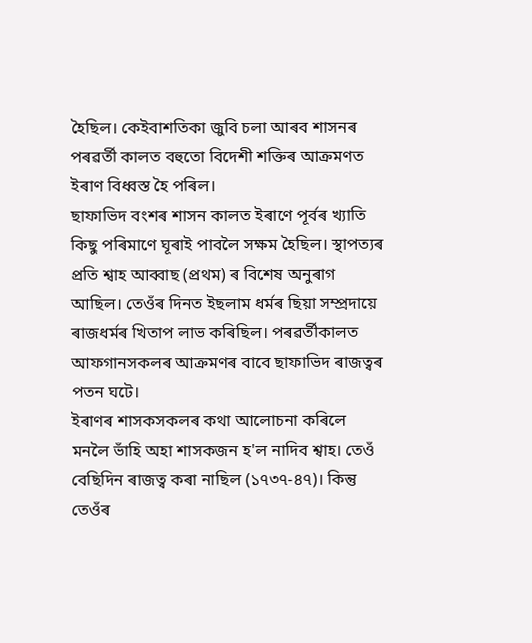হৈছিল। কেইবাশতিকা জুবি চলা আৰব শাসনৰ পৰৱৰ্তী কালত বহুতো বিদেশী শক্তিৰ আক্ৰমণত ইৰাণ বিধ্বস্ত হৈ পৰিল।
ছাফাভিদ বংশৰ শাসন কালত ইৰাণে পূৰ্বৰ খ্যাতি কিছু পৰিমাণে ঘূৰাই পাবলৈ সক্ষম হৈছিল। স্থাপত্যৰ প্ৰতি শ্বাহ আব্বাছ (প্ৰথম) ৰ বিশেষ অনুৰাগ আছিল। তেওঁৰ দিনত ইছলাম ধৰ্মৰ ছিয়া সম্প্ৰদায়ে ৰাজধৰ্মৰ খিতাপ লাভ কৰিছিল। পৰৱৰ্তীকালত আফগানসকলৰ আক্ৰমণৰ বাবে ছাফাভিদ ৰাজত্বৰ পতন ঘটে।
ইৰাণৰ শাসকসকলৰ কথা আলোচনা কৰিলে মনলৈ ভাঁহি অহা শাসকজন হ'ল নাদিব শ্বাহ। তেওঁ বেছিদিন ৰাজত্ব কৰা নাছিল (১৭৩৭-৪৭)। কিন্তু তেওঁৰ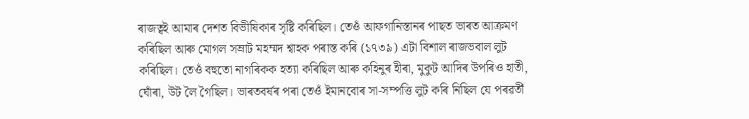ৰাজত্বই আমাৰ দেশত বিভীষিকাৰ সৃষ্টি কৰিছিল। তেওঁ আফগানিস্তানৰ পাছত ভাৰত আক্ৰমণ কৰিছিল আৰু মোগল সম্ৰাট মহম্মদ শ্বাহক পৰাস্ত কৰি (১৭৩৯) এটা বিশাল ৰাজভবাল লুট কৰিছিল। তেওঁ বহুতো নাগৰিকক হত্যা কৰিছিল আৰু কহিনুৰ হীৰা, মুকুট আদিৰ উপৰিও হাতী, ঘোঁৰা, উট লৈ গৈছিল। ভাৰতবৰ্ষৰ পৰা তেওঁ ইমানবোৰ সা-সম্পত্তি লুট কৰি নিছিল যে পৰৱৰ্তী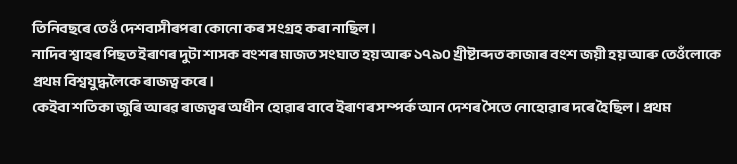তিনিবছৰে তেওঁ দেশবাসীৰপৰা কোনো কৰ সংগ্ৰহ কৰা নাছিল।
নাদিব শ্বাহৰ পিছত ইৰাণৰ দুটা শাসক বংশৰ মাজত সংঘাত হয় আৰু ১৭৯০ খ্ৰীষ্টাব্দত কাজাৰ বংশ জয়ী হয় আৰু তেওঁলোকে প্ৰথম বিশ্বযুদ্ধলৈকে ৰাজত্ব কৰে।
কেইবা শতিকা জুৰি আৰৱ ৰাজত্বৰ অধীন হোৱাৰ বাবে ইৰাণৰ সম্পৰ্ক আন দেশৰ সৈতে নোহোৱাৰ দৰে হৈছিল। প্ৰথম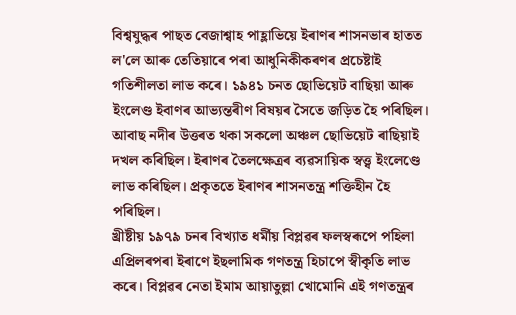বিশ্বযুদ্ধৰ পাছত বেজাশ্বাহ পাহ্লাভিয়ে ইৰাণৰ শাসনভাৰ হাতত ল'লে আৰু তেতিয়াৰে পৰা আধুনিকীকৰণৰ প্ৰচেষ্টাই গতিশীলতা লাভ কৰে। ১৯৪১ চনত ছোভিয়েট বাছিয়া আৰু ইংলেণ্ড ইবাণৰ আভ্যন্তৰীণ বিষয়ৰ সৈতে জড়িত হৈ পৰিছিল। আবাছ নদীৰ উত্তৰত থকা সকলো অঞ্চল ছোভিয়েট ৰাছিয়াই দখল কৰিছিল। ইৰাণৰ তৈলক্ষেত্ৰৰ ব্যৱসায়িক স্বত্ত্ব ইংলেণ্ডে লাভ কৰিছিল। প্ৰকৃততে ইৰাণৰ শাসনতন্ত্ৰ শক্তিহীন হৈ পৰিছিল।
খ্ৰীষ্টীয় ১৯৭৯ চনৰ বিখ্যাত ধৰ্মীয় বিপ্লৱৰ ফলস্বৰূপে পহিলা এপ্ৰিলৰপৰা ইৰাণে ইছলামিক গণতন্ত্ৰ হিচাপে স্বীকৃতি লাভ কৰে। বিপ্লৱৰ নেতা ইমাম আয়াতুল্লা খোমোনি এই গণতন্ত্ৰৰ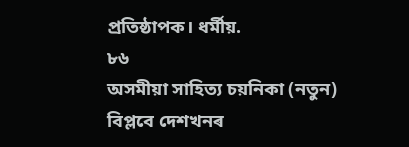প্ৰতিষ্ঠাপক। ধৰ্মীয়.
৮৬
অসমীয়া সাহিত্য চয়নিকা (নতুন)
বিপ্লবে দেশখনৰ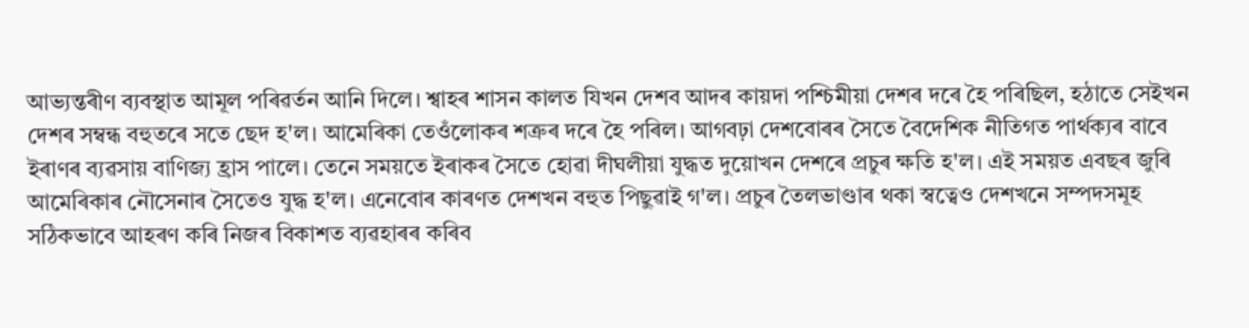আভ্যন্তৰীণ ব্যবস্থাত আমূল পৰিৱৰ্তন আনি দিলে। শ্বাহৰ শাসন কালত যিখন দেশব আদৰ কায়দা পশ্চিমীয়া দেশৰ দৰে হৈ পৰিছিল, হঠাতে সেইখন দেশৰ সম্বন্ধ বহুতৰে সতে ছেদ হ'ল। আমেৰিকা তেওঁলোকৰ শত্ৰুৰ দৰে হৈ পৰিল। আগবঢ়া দেশবোৰৰ সৈতে বৈদেশিক নীতিগত পাৰ্থক্যৰ বাবে ইৰাণৰ ব্যৱসায় বাণিজ্য হ্ৰাস পালে। তেনে সময়তে ইৰাকৰ সৈতে হোৱা দীঘলীয়া যুদ্ধত দুয়োখন দেশৰে প্ৰচুৰ ক্ষতি হ'ল। এই সময়ত এবছৰ জুৰি আমেৰিকাৰ নৌসেনাৰ সৈতেও যুদ্ধ হ'ল। এনেবোৰ কাৰণত দেশখন বহুত পিছুৱাই গ'ল। প্ৰচুৰ তৈলভাণ্ডাৰ থকা স্বত্বেও দেশখনে সম্পদসমূহ সঠিকভাবে আহৰণ কৰি নিজৰ বিকাশত ব্যৱহাৰৰ কৰিব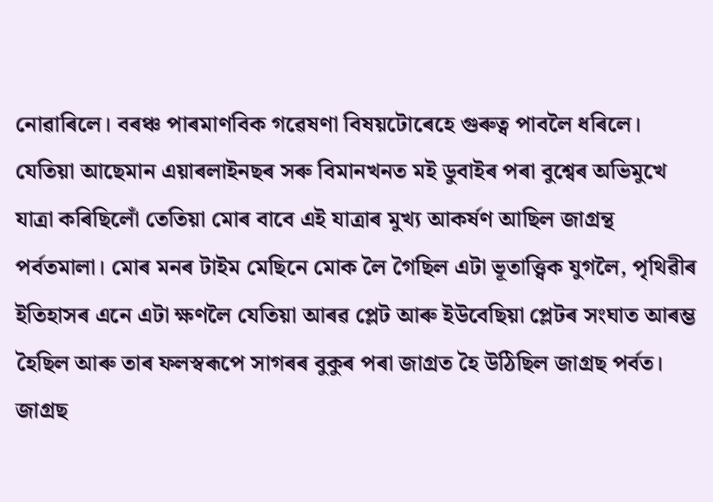নোৱাৰিলে। বৰঞ্চ পাৰমাণবিক গৱেষণা বিষয়টোৰেহে গুৰুত্ব পাবলৈ ধৰিলে।
যেতিয়া আছেমান এয়াৰলাইনছৰ সৰু বিমানখনত মই ডুবাইৰ পৰা বুশ্বেৰ অভিমুখে যাত্ৰা কৰিছিলোঁ তেতিয়া মোৰ বাবে এই যাত্ৰাৰ মুখ্য আকৰ্ষণ আছিল জাগ্ৰন্থ পৰ্বতমালা। মোৰ মনৰ টাইম মেছিনে মোক লৈ গৈছিল এটা ভূতাত্ত্বিক যুগলৈ, পৃথিৱীৰ ইতিহাসৰ এনে এটা ক্ষণলৈ যেতিয়া আৰৱ প্লেট আৰু ইউবেছিয়া প্লেটৰ সংঘাত আৰম্ভ হৈছিল আৰু তাৰ ফলস্বৰূপে সাগৰৰ বুকুৰ পৰা জাগ্ৰত হৈ উঠিছিল জাগ্ৰছ পৰ্বত। জাগ্ৰছ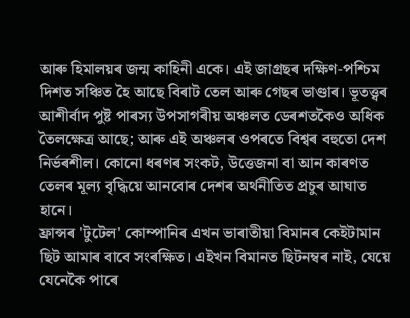আৰু হিমালয়ৰ জন্ম কাহিনী একে। এই জাগ্ৰছৰ দক্ষিণ-পশ্চিম দিশত সঞ্চিত হৈ আছে বিৰাট তেল আৰু গেছৰ ভাণ্ডাৰ। ভূতত্ত্বৰ আশীৰ্বাদ পুষ্ট পাৰস্য উপসাগৰীয় অঞ্চলত ডেৰশতকৈও অধিক তৈলক্ষেত্ৰ আছে; আৰু এই অঞ্চলৰ ওপৰতে বিশ্বৰ বহুতো দেশ নিৰ্ভৰশীল। কোনো ধৰণৰ সংকট, উত্তেজনা বা আন কাৰণত তেলৰ মূল্য বৃদ্ধিয়ে আনবোৰ দেশৰ অৰ্থনীতিত প্ৰচুৰ আঘাত হানে।
ফ্ৰান্সৰ 'টুটেল' কোম্পানিৰ এখন ভাৰাতীয়া বিমানৰ কেইটামান ছিট আমাৰ বাবে সংৰক্ষিত। এইখন বিমানত ছিটনম্বৰ নাই, যেয়ে যেনেকৈ পাৰে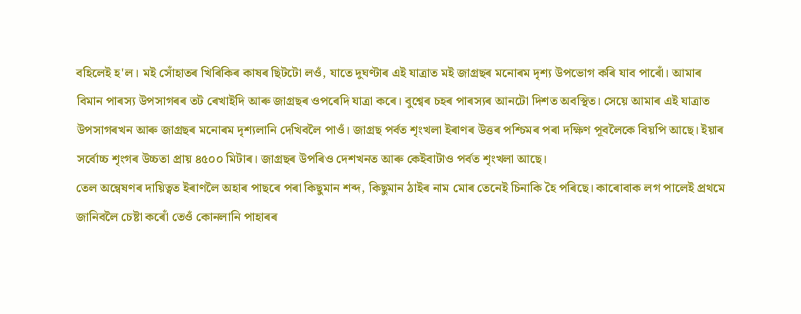বহিলেই হ'ল। মই সোঁহাতৰ খিৰিকিৰ কাষৰ ছিটটো লওঁ, যাতে দুঘণ্টাৰ এই যাত্ৰাত মই জাগ্ৰছৰ মনোৰম দৃশ্য উপভোগ কৰি যাব পাৰোঁ। আমাৰ বিমান পাৰস্য উপসাগৰৰ তট ৰেখাইদি আৰু জাগ্ৰছৰ ওপৰেদি যাত্ৰা কৰে। বুশ্বেৰ চহৰ পাৰস্যৰ আনটো দিশত অবস্থিত। সেয়ে আমাৰ এই যাত্ৰাত উপসাগৰখন আৰু জাগ্ৰছৰ মনোৰম দৃশ্যলানি দেখিবলৈ পাওঁ। জাগ্ৰছ পৰ্বত শৃংখলা ইৰাণৰ উত্তৰ পশ্চিমৰ পৰা দক্ষিণ পূবলৈকে বিয়পি আছে। ইয়াৰ সৰ্বোচ্চ শৃংগৰ উচ্চতা প্ৰায় ৪৫০০ মিটাৰ। জাগ্ৰছৰ উপৰিও দেশখনত আৰু কেইবাটাও পৰ্বত শৃংখলা আছে।
তেল অন্বেষণৰ দায়িত্বত ইৰাণলৈ অহাৰ পাছৰে পৰা কিছুমান শব্দ, কিছুমান ঠাইৰ নাম মোৰ তেনেই চিনাকি হৈ পৰিছে। কাৰোবাক লগ পালেই প্ৰথমে জানিবলৈ চেষ্টা কৰোঁ তেওঁ কোনলানি পাহাৰৰ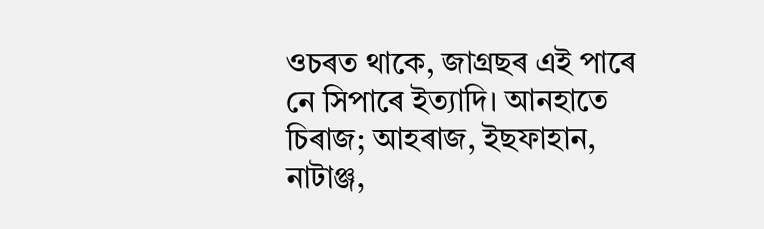ওচৰত থাকে, জাগ্ৰছৰ এই পাৰে নে সিপাৰে ইত্যাদি। আনহাতে চিৰাজ; আহৰাজ, ইছফাহান, নাটাঞ্জ,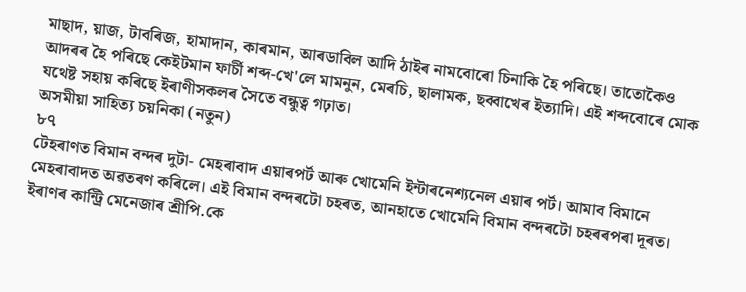মাছাদ, য়াজ, টাবৰিজ, হামাদান, কাৰমান, আৰডাবিল আদি ঠাইৰ নামবোৰো চিনাকি হৈ পৰিছে। তাতোকৈও আদৰৰ হৈ পৰিছে কেইটমান ফাৰ্চী শব্দ-খে'লে মামনুন, মেৰচি, ছালামক, ছব্বাখেৰ ইত্যাদি। এই শব্দবোৰে মোক যথেষ্ট সহায় কৰিছে ইৰাণীসকলৰ সৈতে বন্ধুত্ব গঢ়াত।
অসমীয়া সাহিত্য চয়নিকা (নতুন)
৮৭
টেহৰাণত বিমান বন্দৰ দুটা- মেহৰাবাদ এয়াৰপৰ্ট আৰু খোমেনি ইন্টাৰনেশ্যনেল এয়াৰ পৰ্ট। আমাব বিমানে মেহৰাবাদত অৱতৰণ কৰিলে। এই বিমান বন্দৰটো চহৰত, আনহাতে খোমেনি বিমান বন্দৰটো চহৰৰপৰা দূৰত। ইৰাণৰ কান্ট্ৰি মেনেজাৰ শ্ৰীপি.কে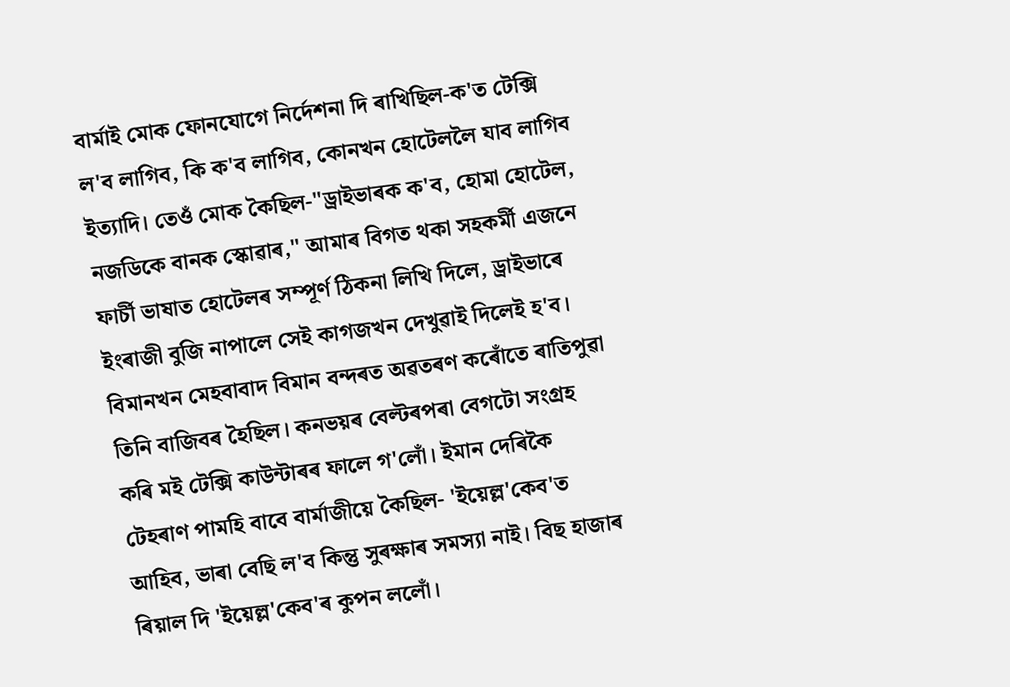বাৰ্মাই মোক ফোনযোগে নিৰ্দেশনা দি ৰাখিছিল-ক'ত টেক্সি ল'ব লাগিব, কি ক'ব লাগিব, কোনখন হোটেললৈ যাব লাগিব ইত্যাদি। তেওঁ মোক কৈছিল-"ড্ৰাইভাৰক ক'ব, হোমা হোটেল, নজডিকে বানক স্কোৱাৰ," আমাৰ বিগত থকা সহকৰ্মী এজনে ফাৰ্চী ভাষাত হোটেলৰ সম্পূৰ্ণ ঠিকনা লিখি দিলে, ড্ৰাইভাৰে ইংৰাজী বুজি নাপালে সেই কাগজখন দেখুৱাই দিলেই হ'ব।
বিমানখন মেহবাবাদ বিমান বন্দৰত অৱতৰণ কৰোঁতে ৰাতিপুৱা তিনি বাজিবৰ হৈছিল। কনভয়ৰ বেল্টৰপৰা বেগটো সংগ্ৰহ কৰি মই টেক্সি কাউন্টাৰৰ ফালে গ'লোঁ। ইমান দেৰিকৈ টেহৰাণ পামহি বাবে বাৰ্মাজীয়ে কৈছিল- 'ইয়েল্ল'কেব'ত আহিব, ভাৰা বেছি ল'ব কিন্তু সুৰক্ষাৰ সমস্যা নাই। বিছ হাজাৰ ৰিয়াল দি 'ইয়েল্ল'কেব'ৰ কুপন ললোঁ।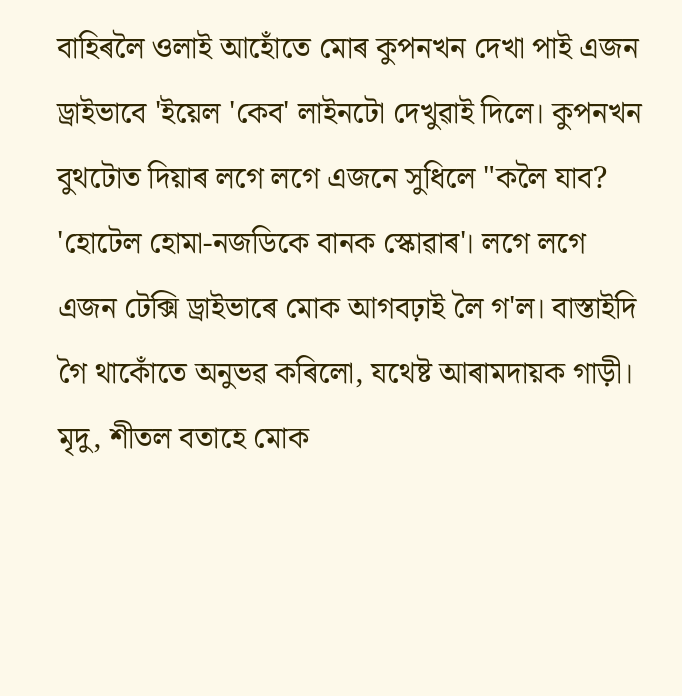বাহিৰলৈ ওলাই আহোঁতে মোৰ কুপনখন দেখা পাই এজন ড্ৰাইভাবে 'ইয়েল 'কেব' লাইনটো দেখুৱাই দিলে। কুপনখন বুথটোত দিয়াৰ লগে লগে এজনে সুধিলে "কলৈ যাব? 'হোটেল হোমা-নজডিকে বানক স্কোৱাৰ'। লগে লগে এজন টেক্সি ড্ৰাইভাৰে মোক আগবঢ়াই লৈ গ'ল। বাস্তাইদি গৈ থাকোঁতে অনুভৱ কৰিলো, যথেষ্ট আৰামদায়ক গাড়ী।
মৃদু, শীতল বতাহে মোক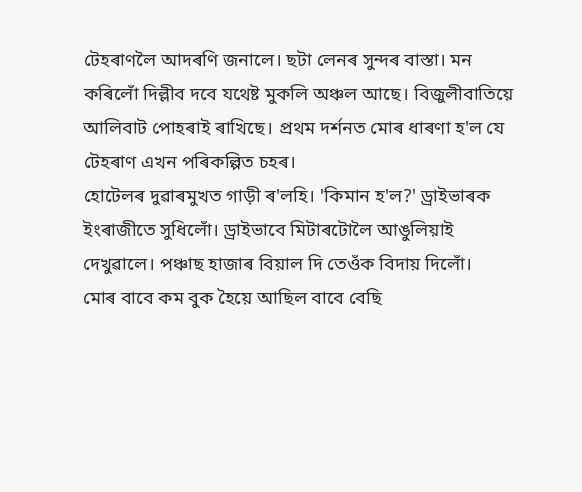টেহৰাণলৈ আদৰণি জনালে। ছটা লেনৰ সুন্দৰ বাস্তা। মন কৰিলোঁ দিল্লীব দবে যথেষ্ট মুকলি অঞ্চল আছে। বিজুলীবাতিয়ে আলিবাট পোহৰাই ৰাখিছে। প্ৰথম দৰ্শনত মোৰ ধাৰণা হ'ল যে টেহৰাণ এখন পৰিকল্পিত চহৰ।
হোটেলৰ দুৱাৰমুখত গাড়ী ৰ'লহি। 'কিমান হ'ল?' ড্ৰাইভাৰক ইংৰাজীতে সুধিলোঁ। ড্ৰাইভাবে মিটাৰটোলৈ আঙুলিয়াই দেখুৱালে। পঞ্চাছ হাজাৰ বিয়াল দি তেওঁক বিদায় দিলোঁ।
মোৰ বাবে কম বুক হৈয়ে আছিল বাবে বেছি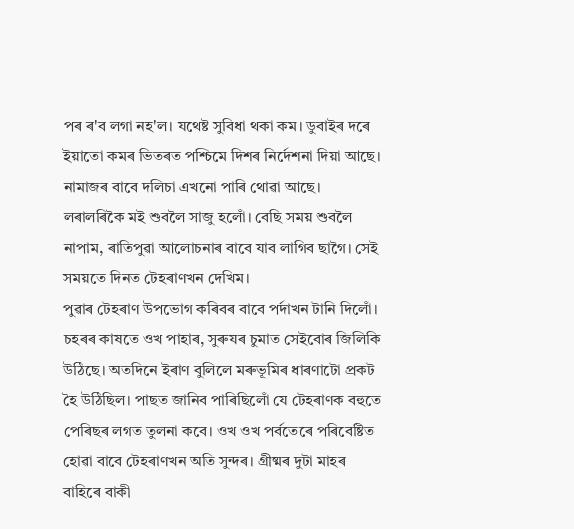পৰ ৰ'ব লগা নহ'ল। যথেষ্ট সুবিধা থকা কম। ডুবাইৰ দৰে ইয়াতো কমৰ ভিতৰত পশ্চিমে দিশৰ নিৰ্দেশনা দিয়া আছে। নামাজৰ বাবে দলিচা এখনো পাৰি থোৱা আছে।
লৰালৰিকৈ মই শুবলৈ সাজু হলোঁ। বেছি সময় শুবলৈ নাপাম, ৰাতিপুৱা আলোচনাৰ বাবে যাব লাগিব ছাগৈ। সেই সময়তে দিনত টেহৰাণখন দেখিম।
পুৱাৰ টেহৰাণ উপভোগ কৰিবৰ বাবে পৰ্দাখন টানি দিলোঁ। চহৰৰ কাষতে ওখ পাহাৰ, সুৰুযৰ চুমাত সেইবোৰ জিলিকি উঠিছে। অতদিনে ইৰাণ বুলিলে মৰুভূমিৰ ধাৰণাটো প্ৰকট হৈ উঠিছিল। পাছত জানিব পাৰিছিলোঁ যে টেহৰাণক বহুতে পেৰিছৰ লগত তুলনা কবে। ওখ ওখ পৰ্বতেৰে পৰিবেষ্টিত হোৱা বাবে টেহৰাণখন অতি সুন্দৰ। গ্ৰীষ্মৰ দুটা মাহৰ বাহিৰে বাকী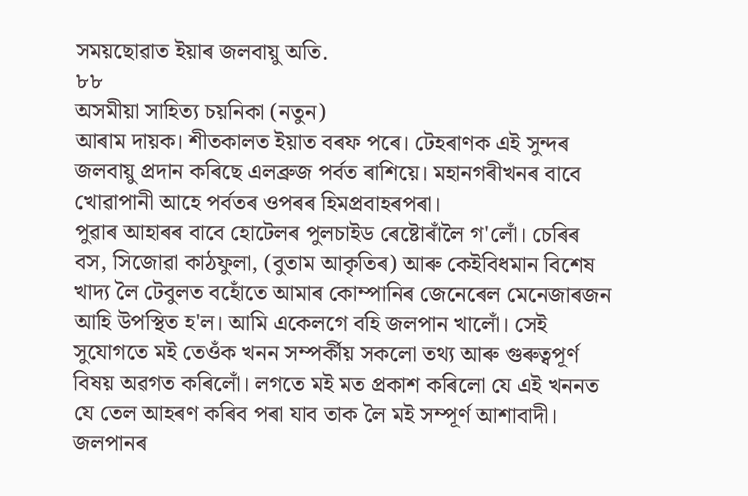সময়ছোৱাত ইয়াৰ জলবায়ু অতি.
৮৮
অসমীয়া সাহিত্য চয়নিকা (নতুন)
আৰাম দায়ক। শীতকালত ইয়াত বৰফ পৰে। টেহৰাণক এই সুন্দৰ জলবায়ু প্ৰদান কৰিছে এলব্ৰুজ পৰ্বত ৰাশিয়ে। মহানগৰীখনৰ বাবে খোৱাপানী আহে পৰ্বতৰ ওপৰৰ হিমপ্ৰবাহৰপৰা।
পুৱাৰ আহাৰৰ বাবে হোটেলৰ পুলচাইড ৰেষ্টোৰাঁলৈ গ'লোঁ। চেৰিৰ বস, সিজোৱা কাঠফুলা, (বুতাম আকৃতিৰ) আৰু কেইবিধমান বিশেষ খাদ্য লৈ টেবুলত বহোঁতে আমাৰ কোম্পানিৰ জেনেৰেল মেনেজাৰজন আহি উপস্থিত হ'ল। আমি একেলগে বহি জলপান খালোঁ। সেই সুযোগতে মই তেওঁক খনন সম্পৰ্কীয় সকলো তথ্য আৰু গুৰুত্বপূৰ্ণ বিষয় অৱগত কৰিলোঁ। লগতে মই মত প্ৰকাশ কৰিলো যে এই খননত যে তেল আহৰণ কৰিব পৰা যাব তাক লৈ মই সম্পূৰ্ণ আশাবাদী।
জলপানৰ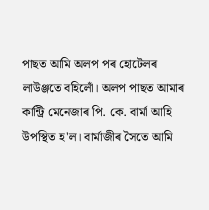পাছত আমি অলপ পৰ হোটেলৰ লাউঞ্জতে বহিলোঁ। অলপ পাছত আমাৰ কান্ট্ৰি মেনেজাৰ পি. কে. বাৰ্মা আহি উপস্থিত হ'ল। বাৰ্মাজীৰ সৈতে আমি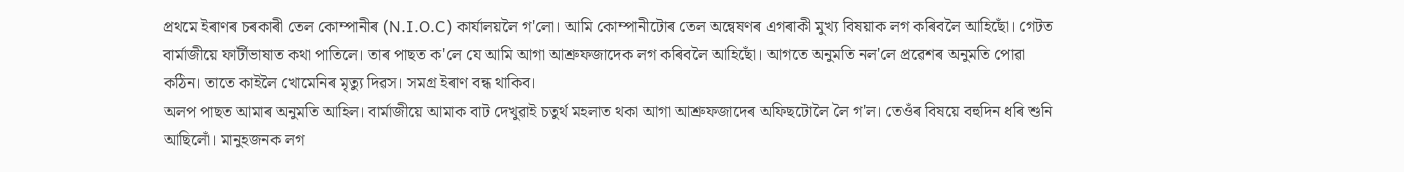প্ৰথমে ইৰাণৰ চৰকাৰী তেল কোম্পানীৰ (N.I.O.C) কাৰ্যালয়লৈ গ'লো। আমি কোম্পানীটোৰ তেল অন্বেষণৰ এগৰাকী মুখ্য বিষয়াক লগ কৰিবলৈ আহিছোঁ। গেটত বাৰ্মাজীয়ে ফাৰ্টীভাষাত কথা পাতিলে। তাৰ পাছত ক'লে যে আমি আগা আশ্ৰুফজাদেক লগ কৰিবলৈ আহিছোঁ। আগতে অনুমতি নল'লে প্ৰৱেশৰ অনুমতি পোৱা কঠিন। তাতে কাইলৈ খোমেনিৰ মৃত্যু দিৱস। সমগ্ৰ ইৰাণ বন্ধ থাকিব।
অলপ পাছত আমাৰ অনুমতি আহিল। বাৰ্মাজীয়ে আমাক বাট দেখুৱাই চতুৰ্থ মহলাত থকা আগা আশ্ৰুফজাদেৰ অফিছটোলৈ লৈ গ'ল। তেওঁৰ বিষয়ে বহুদিন ধৰি শুনি আছিলোঁ। মানুহজনক লগ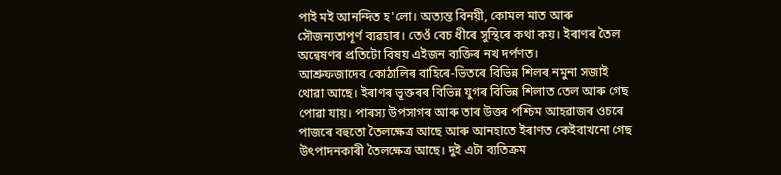পাই মই আনন্দিত হ'লো। অত্যন্ত বিনয়ী, কোমল মাত আৰু সৌজন্যতাপূৰ্ণ ব্যৱহাৰ। তেওঁ বেচ ধীৰে সুস্থিৰে কথা কয়। ইৰাণৰ তৈল অন্বেষণৰ প্ৰতিটো বিষয় এইজন ব্যক্তিৰ নখ দৰ্পণত।
আশ্ৰুফজাদেব কোঠালিৰ বাহিৰে-ভিতৰে বিভিন্ন শিলৰ নমুনা সজাই থোৱা আছে। ইৰাণৰ ভূক্তৰৰ বিভিন্ন যুগৰ বিভিন্ন শিলাত তেল আৰু গেছ পোৱা যায়। পাৰস্য উপসাগৰ আৰু তাৰ উত্তৰ পশ্চিম আহৱাজৰ ওচৰে পাজৰে বহুতো তৈলক্ষেত্ৰ আছে আৰু আনহাতে ইৰাণত কেইবাখনো গেছ উৎপাদনকাৰী তৈলক্ষেত্ৰ আছে। দুই এটা ব্যতিক্ৰম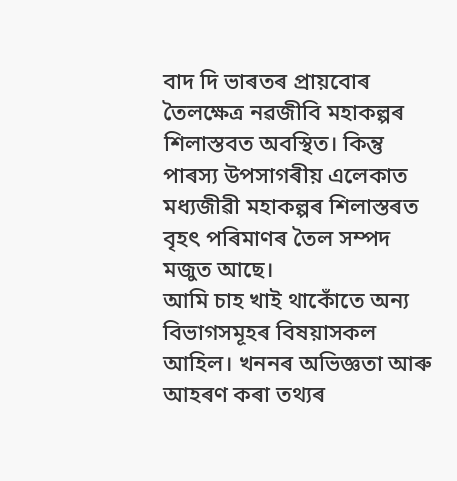বাদ দি ভাৰতৰ প্ৰায়বোৰ তৈলক্ষেত্ৰ নৱজীবি মহাকল্পৰ শিলাস্তবত অবস্থিত। কিন্তু পাৰস্য উপসাগৰীয় এলেকাত মধ্যজীৱী মহাকল্পৰ শিলাস্তৰত বৃহৎ পৰিমাণৰ তৈল সম্পদ মজুত আছে।
আমি চাহ খাই থাকোঁতে অন্য বিভাগসমূহৰ বিষয়াসকল আহিল। খননৰ অভিজ্ঞতা আৰু আহৰণ কৰা তথ্যৰ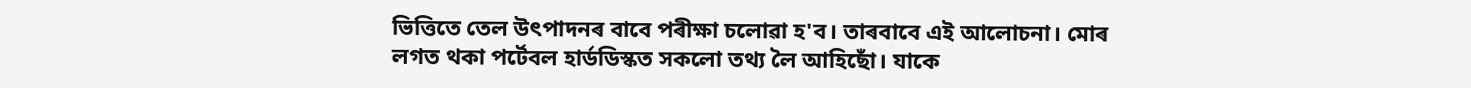ভিত্তিতে তেল উৎপাদনৰ বাবে পৰীক্ষা চলোৱা হ'ব। তাৰবাবে এই আলোচনা। মোৰ লগত থকা পৰ্টেবল হাৰ্ডডিস্কত সকলো তথ্য লৈ আহিছোঁ। যাকে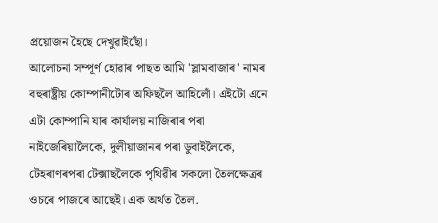প্ৰয়োজন হৈছে দেখুৱাইছোঁ।
আলোচনা সম্পূৰ্ণ হোৱাৰ পাছত আমি 'স্লামবাজাৰ' নামৰ বহুৰাষ্ট্ৰীয় কোম্পানীটোৰ অফিছলৈ আহিলোঁ। এইটো এনে এটা কোম্পানি যাৰ কাৰ্যালয় নাজিৰাৰ পৰা নাইজেৰিয়ালৈকে, দুলীয়াজানৰ পৰা ডুবাইলৈকে, টেহৰাণৰপৰা টেক্সাছলৈকে পৃথিৱীৰ সকলো তৈলক্ষেত্ৰৰ ওচৰে পাজৰে আছেই। এক অৰ্থত তৈল.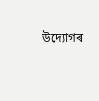উদ্যোগৰ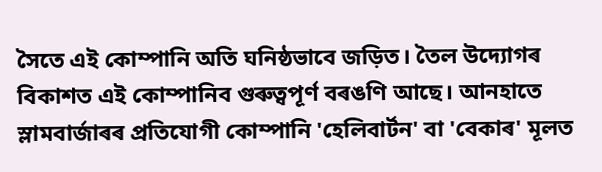সৈতে এই কোম্পানি অতি ঘনিষ্ঠভাবে জড়িত। তৈল উদ্যোগৰ বিকাশত এই কোম্পানিব গুৰুত্বপূৰ্ণ বৰঙণি আছে। আনহাতে স্লামবাৰ্জাৰৰ প্ৰতিযোগী কোম্পানি 'হেলিবাৰ্টন' বা 'বেকাৰ' মূলত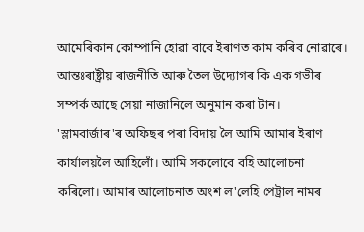আমেৰিকান কোম্পানি হোৱা বাবে ইৰাণত কাম কৰিব নোৱাৰে। আন্তঃৰাষ্ট্ৰীয় ৰাজনীতি আৰু তৈল উদ্যোগৰ কি এক গভীৰ সম্পৰ্ক আছে সেয়া নাজানিলে অনুমান কৰা টান।
'স্লামবাৰ্জাৰ'ৰ অফিছৰ পৰা বিদায় লৈ আমি আমাৰ ইৰাণ কাৰ্যালয়লৈ আহিলোঁ। আমি সকলোবে বহি আলোচনা কৰিলো। আমাৰ আলোচনাত অংশ ল'লেহি পেট্ৰাল নামৰ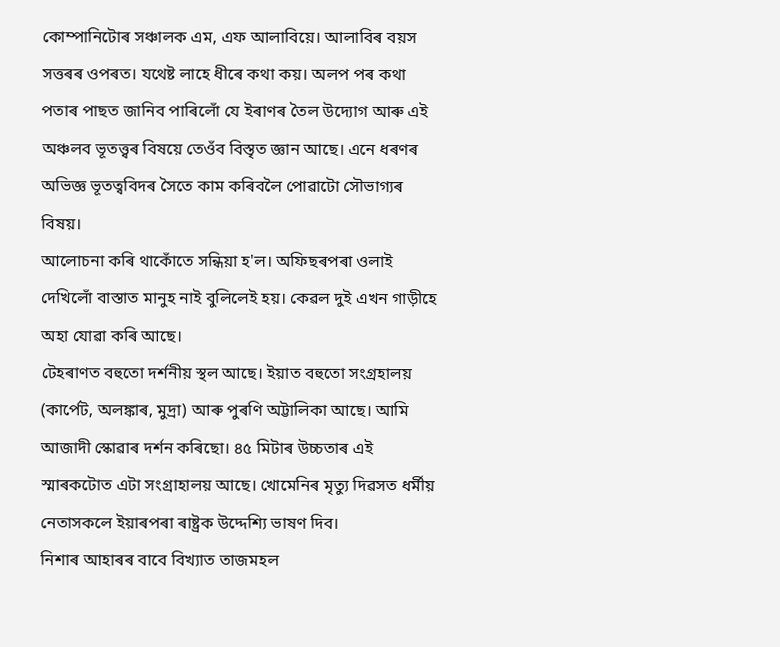কোম্পানিটোৰ সঞ্চালক এম, এফ আলাবিয়ে। আলাবিৰ বয়স সত্তৰৰ ওপৰত। যথেষ্ট লাহে ধীৰে কথা কয়। অলপ পৰ কথা পতাৰ পাছত জানিব পাৰিলোঁ যে ইৰাণৰ তৈল উদ্যোগ আৰু এই অঞ্চলব ভূতত্ত্বৰ বিষয়ে তেওঁব বিস্তৃত জ্ঞান আছে। এনে ধৰণৰ অভিজ্ঞ ভূতত্ববিদৰ সৈতে কাম কৰিবলৈ পোৱাটো সৌভাগ্যৰ বিষয়।
আলোচনা কৰি থাকোঁতে সন্ধিয়া হ'ল। অফিছৰপৰা ওলাই দেখিলোঁ বাস্তাত মানুহ নাই বুলিলেই হয়। কেৱল দুই এখন গাড়ীহে অহা যোৱা কৰি আছে।
টেহৰাণত বহুতো দৰ্শনীয় স্থল আছে। ইয়াত বহুতো সংগ্ৰহালয় (কাৰ্পেট, অলঙ্কাৰ, মুদ্ৰা) আৰু পুৰণি অট্টালিকা আছে। আমি আজাদী স্কোৱাৰ দৰ্শন কৰিছো। ৪৫ মিটাৰ উচ্চতাৰ এই স্মাৰকটোত এটা সংগ্ৰাহালয় আছে। খোমেনিৰ মৃত্যু দিৱসত ধৰ্মীয় নেতাসকলে ইয়াৰপৰা ৰাষ্ট্ৰক উদ্দেশ্যি ভাষণ দিব।
নিশাৰ আহাৰৰ বাবে বিখ্যাত তাজমহল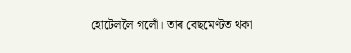হোটেললৈ গলোঁ। তাৰ বেছমেণ্টত থকা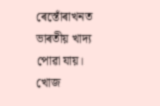ৰেস্তোঁৰাখনত ভাৰতীয় খাদ্য পোৱা যায়।
খোজ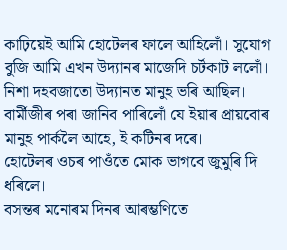কাঢ়িয়েই আমি হোটেলৰ ফালে আহিলোঁ। সুযোগ বুজি আমি এখন উদ্যানৰ মাজেদি চৰ্টকাট ললোঁ। নিশা দহবজাতো উদ্যানত মানুহ ভৰি আছিল। বাৰ্মীজীৰ পৰা জানিব পাৰিলোঁ যে ইয়াৰ প্ৰায়বোৰ মানুহ পাৰ্কলৈ আহে, ই কটিনৰ দৰে।
হোটেলৰ ওচৰ পাওঁতে মোক ভাগবে জুমুৰি দি ধৰিলে।
বসন্তৰ মনোৰম দিনৰ আৰম্ভণিতে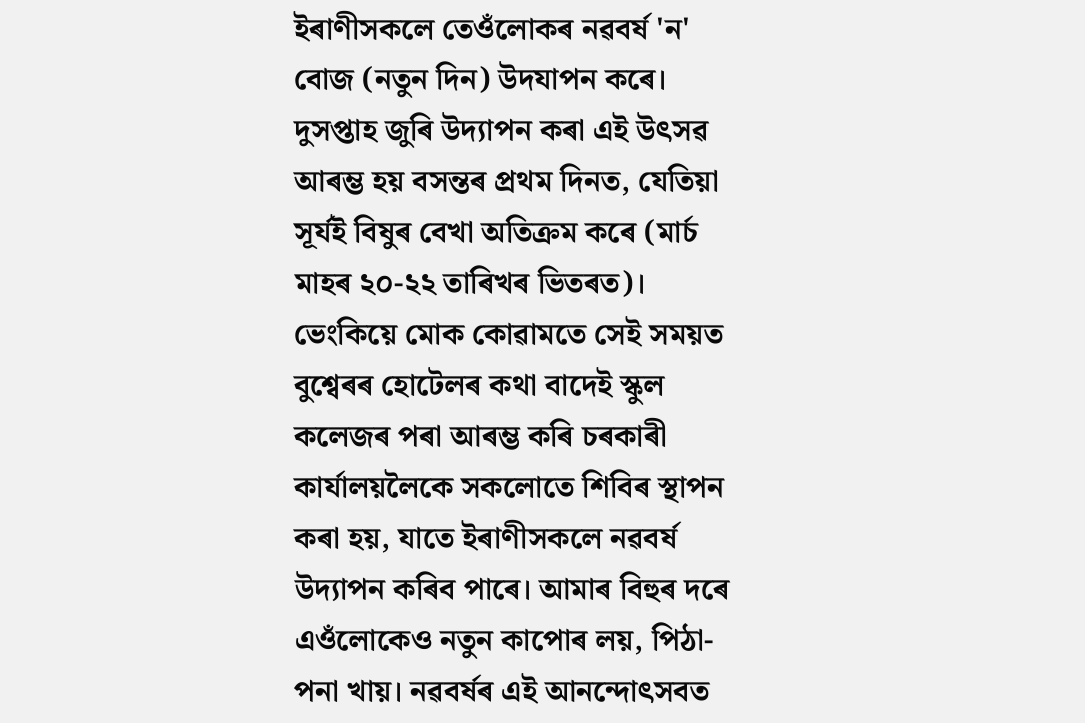ইৰাণীসকলে তেওঁলোকৰ নৱবৰ্ষ 'ন' বোজ (নতুন দিন) উদযাপন কৰে। দুসপ্তাহ জুৰি উদ্যাপন কৰা এই উৎসৱ আৰম্ভ হয় বসন্তৰ প্ৰথম দিনত, যেতিয়া সূৰ্যই বিষুৰ বেখা অতিক্ৰম কৰে (মাৰ্চ মাহৰ ২০-২২ তাৰিখৰ ভিতৰত)। ভেংকিয়ে মোক কোৱামতে সেই সময়ত বুশ্বেৰৰ হোটেলৰ কথা বাদেই স্কুল কলেজৰ পৰা আৰম্ভ কৰি চৰকাৰী কাৰ্যালয়লৈকে সকলোতে শিবিৰ স্থাপন কৰা হয়, যাতে ইৰাণীসকলে নৱবৰ্ষ উদ্যাপন কৰিব পাৰে। আমাৰ বিহুৰ দৰে এওঁলোকেও নতুন কাপোৰ লয়, পিঠা-পনা খায়। নৱবৰ্ষৰ এই আনন্দোৎসবত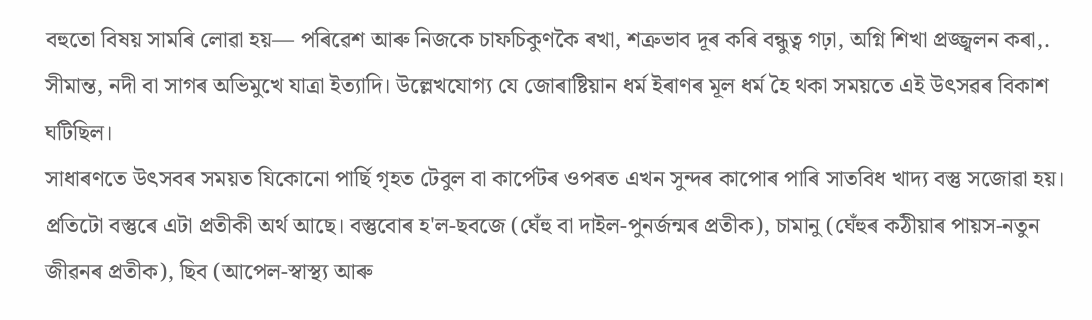বহুতো বিষয় সামৰি লোৱা হয়— পৰিৱেশ আৰু নিজকে চাফচিকুণকৈ ৰখা, শত্ৰুভাব দূৰ কৰি বন্ধুত্ব গঢ়া, অগ্নি শিখা প্ৰজ্জ্বলন কৰা,.
সীমান্ত, নদী বা সাগৰ অভিমুখে যাত্ৰা ইত্যাদি। উল্লেখযোগ্য যে জোৰাষ্টিয়ান ধৰ্ম ইৰাণৰ মূল ধৰ্ম হৈ থকা সময়তে এই উৎসৱৰ বিকাশ ঘটিছিল।
সাধাৰণতে উৎসবৰ সময়ত যিকোনো পাৰ্ছি গৃহত টেবুল বা কাৰ্পেটৰ ওপৰত এখন সুন্দৰ কাপোৰ পাৰি সাতবিধ খাদ্য বস্তু সজোৱা হয়। প্ৰতিটো বস্তুৰে এটা প্ৰতীকী অৰ্থ আছে। বস্তুবোৰ হ'ল-ছবজে (ঘেঁহু বা দাইল-পুনৰ্জন্মৰ প্ৰতীক), চামানু (ঘেঁহুৰ কঠীয়াৰ পায়স-নতুন জীৱনৰ প্ৰতীক), ছিব (আপেল-স্বাস্থ্য আৰু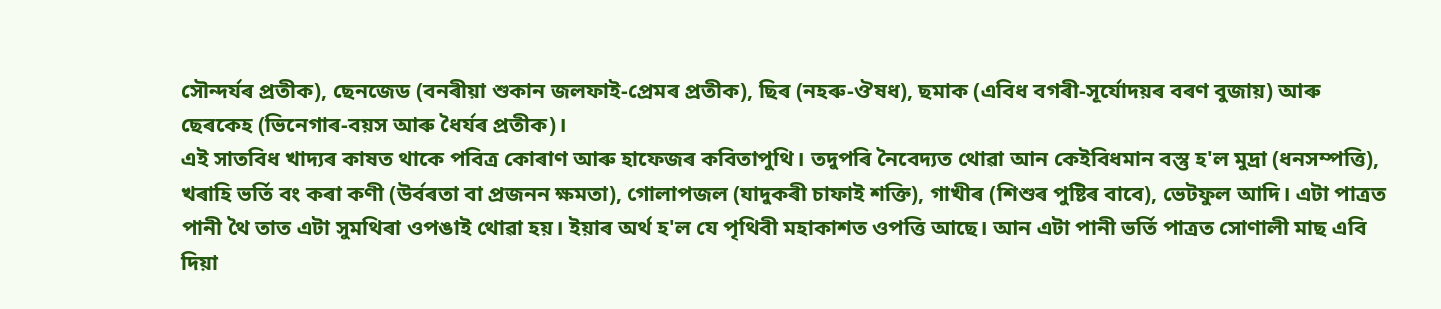সৌন্দৰ্যৰ প্ৰতীক), ছেনজেড (বনৰীয়া শুকান জলফাই-প্ৰেমৰ প্ৰতীক), ছিৰ (নহৰু-ঔষধ), ছমাক (এবিধ বগৰী-সূৰ্যোদয়ৰ বৰণ বুজায়) আৰু ছেৰকেহ (ভিনেগাৰ-বয়স আৰু ধৈৰ্যৰ প্ৰতীক)।
এই সাতবিধ খাদ্যৰ কাষত থাকে পবিত্ৰ কোৰাণ আৰু হাফেজৰ কবিতাপুথি। তদুপৰি নৈবেদ্যত থোৱা আন কেইবিধমান বস্তু হ'ল মুদ্ৰা (ধনসম্পত্তি), খৰাহি ভৰ্তি বং কৰা কণী (উৰ্বৰতা বা প্ৰজনন ক্ষমতা), গোলাপজল (যাদুকৰী চাফাই শক্তি), গাখীৰ (শিশুৰ পুষ্টিৰ বাবে), ভেটফুল আদি। এটা পাত্ৰত পানী থৈ তাত এটা সুমথিৰা ওপঙাই থোৱা হয়। ইয়াৰ অৰ্থ হ'ল যে পৃথিবী মহাকাশত ওপত্তি আছে। আন এটা পানী ভৰ্তি পাত্ৰত সোণালী মাছ এবি দিয়া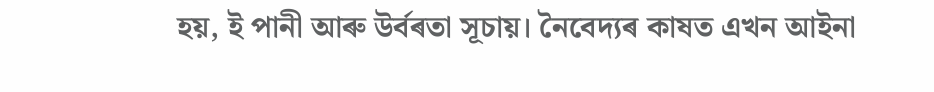হয়, ই পানী আৰু উৰ্বৰতা সূচায়। নৈবেদ্যৰ কাষত এখন আইনা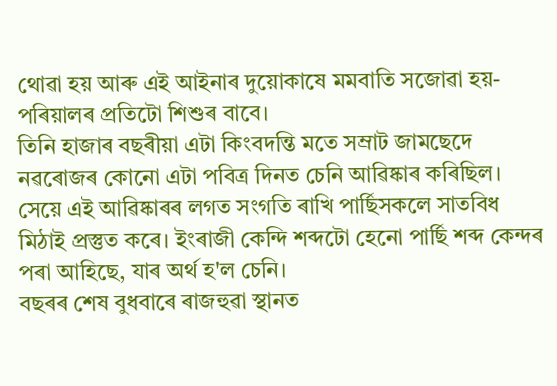থোৱা হয় আৰু এই আইনাৰ দুয়োকাষে মমবাতি সজোৱা হয়-পৰিয়ালৰ প্ৰতিটো শিশুৰ বাবে।
তিনি হাজাৰ বছৰীয়া এটা কিংবদন্তি মতে সম্ৰাট জামছেদে নৱৰোজৰ কোনো এটা পবিত্ৰ দিনত চেনি আৱিষ্কাৰ কৰিছিল। সেয়ে এই আৱিষ্কাৰৰ লগত সংগতি ৰাখি পাৰ্ছিসকলে সাতবিধ মিঠাই প্ৰস্তুত কৰে। ইংৰাজী কেন্দি শব্দটো হেনো পাৰ্ছি শব্দ কেন্দৰ পৰা আহিছে, যাৰ অৰ্থ হ'ল চেনি।
বছৰৰ শেষ বুধবাৰে ৰাজহুৱা স্থানত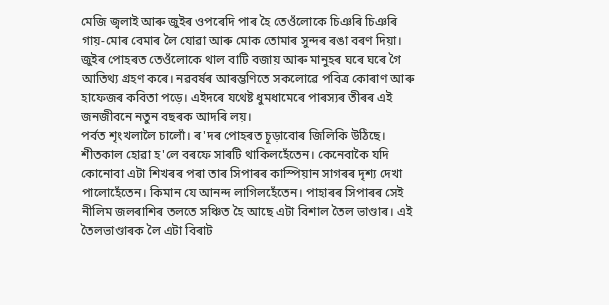মেজি জ্বলাই আৰু জুইৰ ওপৰেদি পাৰ হৈ তেওঁলোকে চিঞৰি চিঞৰি গায়-মোৰ বেমাৰ লৈ যোৱা আৰু মোক তোমাৰ সুন্দৰ ৰঙা বৰণ দিয়া। জুইৰ পোহৰত তেওঁলোকে থাল বাটি বজায় আৰু মানুহৰ ঘৰে ঘৰে গৈ আতিথ্য গ্ৰহণ কৰে। নৱবৰ্ষৰ আৰম্ভণিতে সকলোৱে পবিত্ৰ কোৰাণ আৰু হাফেজৰ কবিতা পড়ে। এইদৰে যথেষ্ট ধুমধামেৰে পাৰস্যৰ তীৰৰ এই জনজীবনে নতুন বছৰক আদৰি লয়।
পৰ্বত শৃংখলালৈ চালোঁ। ৰ'দৰ পোহৰত চূড়াবোৰ জিলিকি উঠিছে। শীতকাল হোৱা হ'লে বৰফে সাৰটি থাকিলহেঁতেন। কেনেবাকৈ যদি কোনোবা এটা শিখৰৰ পৰা তাৰ সিপাৰৰ কাস্পিয়ান সাগৰৰ দৃশ্য দেখা পালোহেঁতেন। কিমান যে আনন্দ লাগিলহেঁতেন। পাহাৰৰ সিপাৰৰ সেই নীলিম জলৰাশিৰ তলতে সঞ্চিত হৈ আছে এটা বিশাল তৈল ভাণ্ডাৰ। এই তৈলভাণ্ডাৰক লৈ এটা বিৰাট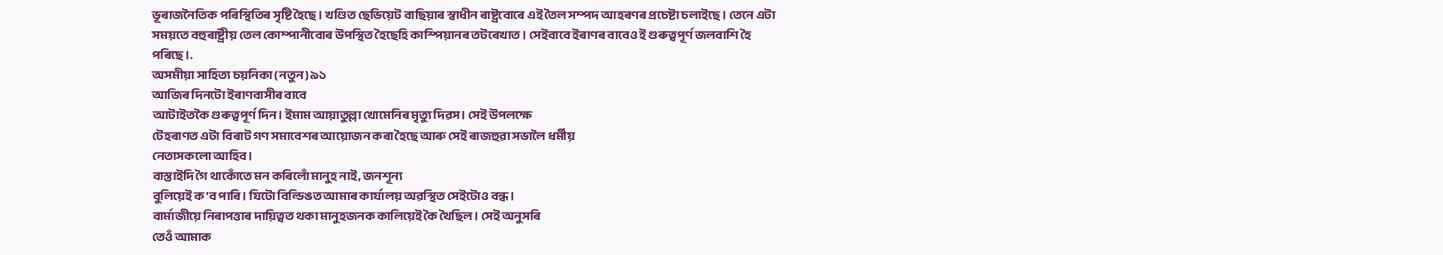ভূৰাজনৈতিক পৰিস্থিতিৰ সৃষ্টি হৈছে। খণ্ডিত ছেভিয়েট বাছিয়াৰ স্বাধীন ৰাষ্ট্ৰবোৰে এই তৈল সম্পদ আহৰণৰ প্ৰচেষ্টা চলাইছে। তেনে এটা সময়তে বহুৰাষ্ট্ৰীয় তেল কোম্পানীবোৰ উপস্থিত হৈছেহি কাস্পিয়ানৰ তটৰেখাত। সেইবাবে ইৰাণৰ বাবেও ই গুৰুত্বপূৰ্ণ জলবাশি হৈ পৰিছে।.
অসমীয়া সাহিত্য চয়নিকা (নতুন) ৯১
আজিৰ দিনটো ইৰাণবাসীৰ বাবে
আটাইতকৈ গুৰুত্বপূৰ্ণ দিন। ইমাম আয়াতুল্লা খোমেনিৰ মৃত্যু দিৱস। সেই উপলক্ষে
টেহৰাণত এটা বিৰাট গণ সমাবেশৰ আয়োজন কৰা হৈছে আৰু সেই ৰাজহুৱা সভালৈ ধৰ্মীয়
নেতাসকলো আহিব।
বাস্তাইদি গৈ থাকোঁতে মন কৰিলোঁ মানুহ নাই, জনশূন্য
বুলিয়েই ক'ব পাৰি। যিটো বিল্ডিঙত আমাৰ কাৰ্যালয় অৱস্থিত সেইটোও বন্ধ।
বাৰ্মাজীয়ে নিৰাপত্তাৰ দায়িত্বত থকা মানুহজনক কালিয়েই কৈ থৈছিল। সেই অনুসৰি
তেওঁ আমাক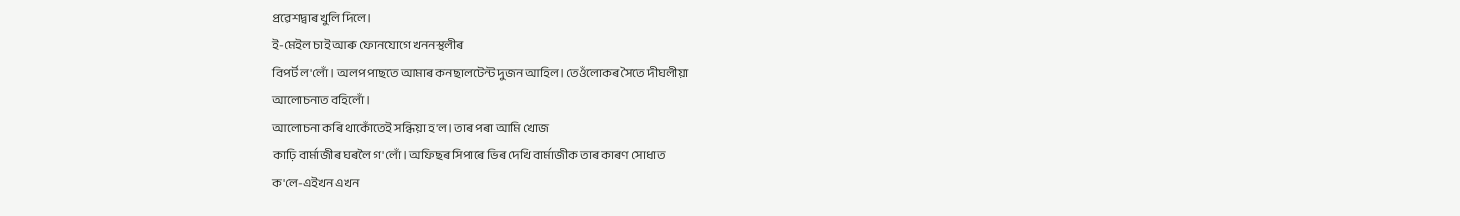প্ৰৱেশদ্বাৰ খুলি দিলে।
ই-মেইল চাই আৰু ফোনযোগে খননস্থলীৰ
বিপৰ্ট ল'লোঁ। অলপ পাছতে আমাৰ কনছালটেন্ট দুজন আহিল। তেওঁলোকৰ সৈতে দীঘলীয়া
আলোচনাত বহিলোঁ।
আলোচনা কৰি থাকোঁতেই সন্ধিয়া হ'ল। তাৰ পৰা আমি খোজ
কাঢ়ি বাৰ্মাজীৰ ঘৰলৈ গ'লোঁ। অফিছৰ সিপাৰে ভিৰ দেখি বাৰ্মাজীক তাৰ কাৰণ সোধাত
ক'লে-এইখন এখন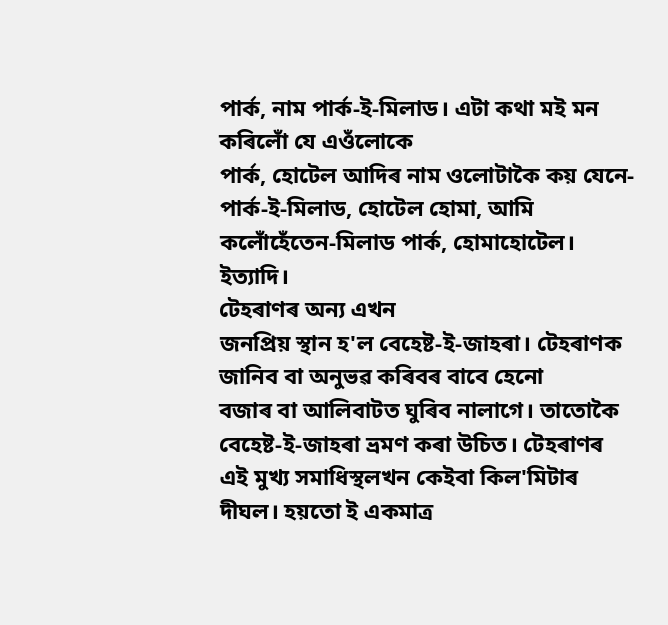পাৰ্ক, নাম পাৰ্ক-ই-মিলাড। এটা কথা মই মন কৰিলোঁ যে এওঁলোকে
পাৰ্ক, হোটেল আদিৰ নাম ওলোটাকৈ কয় যেনে-পাৰ্ক-ই-মিলাড, হোটেল হোমা, আমি
কলোঁহেঁতেন-মিলাড পাৰ্ক, হোমাহোটেল। ইত্যাদি।
টেহৰাণৰ অন্য এখন
জনপ্ৰিয় স্থান হ'ল বেহেষ্ট-ই-জাহৰা। টেহৰাণক জানিব বা অনুভৱ কৰিবৰ বাবে হেনো
বজাৰ বা আলিবাটত ঘুৰিব নালাগে। তাতোকৈ বেহেষ্ট-ই-জাহৰা ভ্ৰমণ কৰা উচিত। টেহৰাণৰ
এই মুখ্য সমাধিস্থলখন কেইবা কিল'মিটাৰ দীঘল। হয়তো ই একমাত্ৰ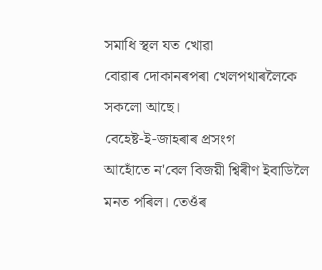সমাধি স্থল যত খোৱা
বোৱাৰ দোকানৰপৰা খেলপথাৰলৈকে সকলো আছে।
বেহেষ্ট-ই-জাহৰাৰ প্ৰসংগ
আহোঁতে ন'বেল বিজয়ী শ্বিৰীণ ইবাডিলৈ মনত পৰিল। তেওঁৰ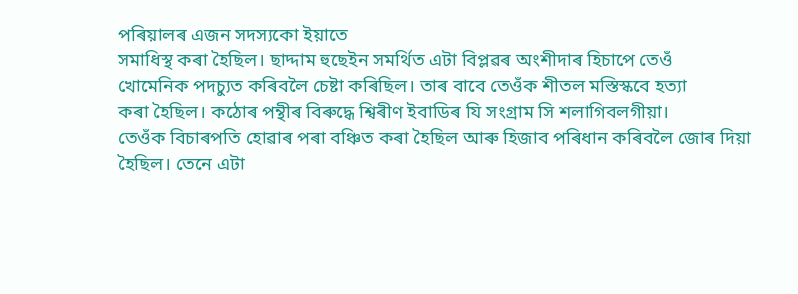পৰিয়ালৰ এজন সদস্যকো ইয়াতে
সমাধিস্থ কৰা হৈছিল। ছাদ্দাম হুছেইন সমৰ্থিত এটা বিপ্লৱৰ অংশীদাৰ হিচাপে তেওঁ
খোমেনিক পদচ্যুত কৰিবলৈ চেষ্টা কৰিছিল। তাৰ বাবে তেওঁক শীতল মস্তিস্কবে হত্যা
কৰা হৈছিল। কঠোৰ পন্থীৰ বিৰুদ্ধে শ্বিৰীণ ইবাডিৰ যি সংগ্ৰাম সি শলাগিবলগীয়া।
তেওঁক বিচাৰপতি হোৱাৰ পৰা বঞ্চিত কৰা হৈছিল আৰু হিজাব পৰিধান কৰিবলৈ জোৰ দিয়া
হৈছিল। তেনে এটা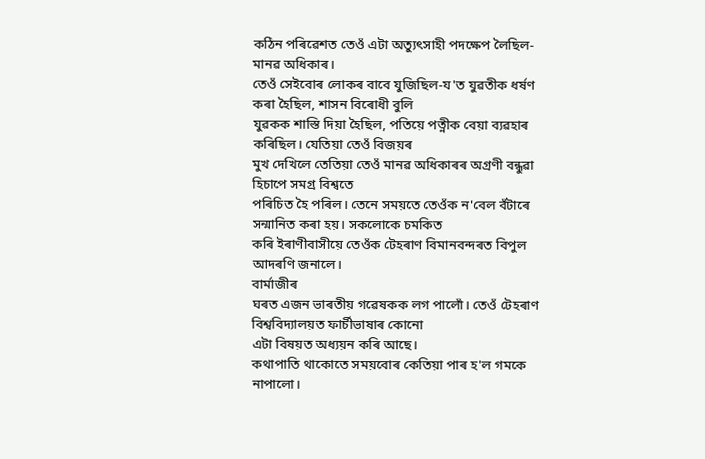কঠিন পৰিৱেশত তেওঁ এটা অত্যুৎসাহী পদক্ষেপ লৈছিল-মানৱ অধিকাৰ।
তেওঁ সেইবোৰ লোকৰ বাবে যুজিছিল-য'ত যুৱতীক ধৰ্ষণ কৰা হৈছিল, শাসন বিৰোধী বুলি
যুৱকক শাস্তি দিয়া হৈছিল, পতিয়ে পত্নীক বেয়া ব্যৱহাৰ কৰিছিল। যেতিয়া তেওঁ বিজয়ৰ
মুখ দেখিলে তেতিয়া তেওঁ মানৱ অধিকাৰৰ অগ্ৰণী বন্ধুৱা হিচাপে সমগ্ৰ বিশ্বতে
পৰিচিত হৈ পৰিল। তেনে সময়তে তেওঁক ন'বেল বঁটাৰে সন্মানিত কৰা হয়। সকলোকে চমকিত
কৰি ইৰাণীবাসীয়ে তেওঁক টেহৰাণ বিমানবন্দৰত বিপুল আদৰণি জনালে।
বাৰ্মাজীৰ
ঘৰত এজন ভাৰতীয় গৱেষকক লগ পালোঁ। তেওঁ টেহৰাণ বিশ্ববিদ্যালয়ত ফাৰ্চীভাষাৰ কোনো
এটা বিষয়ত অধ্যয়ন কৰি আছে।
কথাপাতি থাকোতে সময়বোৰ কেতিয়া পাৰ হ'ল গমকে নাপালো।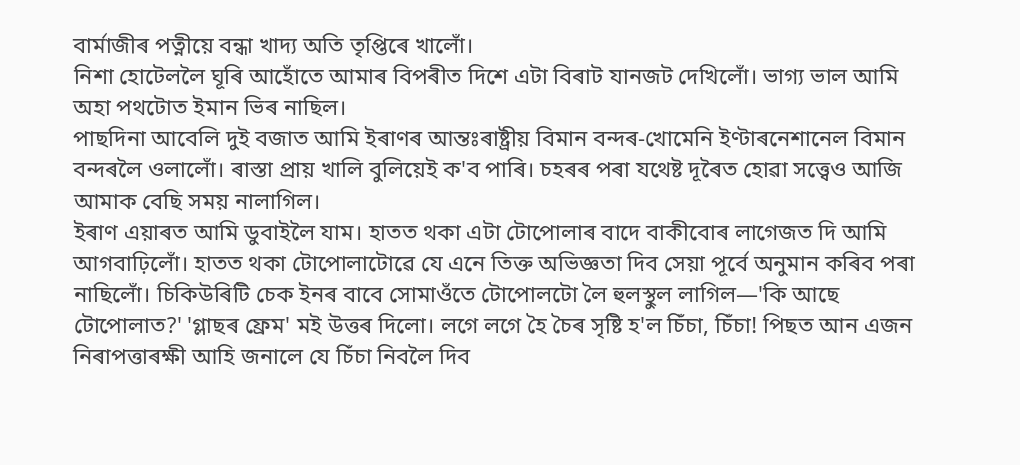বাৰ্মাজীৰ পত্নীয়ে বন্ধা খাদ্য অতি তৃপ্তিৰে খালোঁ।
নিশা হোটেললৈ ঘূৰি আহোঁতে আমাৰ বিপৰীত দিশে এটা বিৰাট যানজট দেখিলোঁ। ভাগ্য ভাল আমি অহা পথটোত ইমান ভিৰ নাছিল।
পাছদিনা আবেলি দুই বজাত আমি ইৰাণৰ আন্তঃৰাষ্ট্ৰীয় বিমান বন্দৰ-খোমেনি ইণ্টাৰনেশানেল বিমান বন্দৰলৈ ওলালোঁ। ৰাস্তা প্ৰায় খালি বুলিয়েই ক'ব পাৰি। চহৰৰ পৰা যথেষ্ট দূৰৈত হোৱা সত্ত্বেও আজি আমাক বেছি সময় নালাগিল।
ইৰাণ এয়াৰত আমি ডুবাইলৈ যাম। হাতত থকা এটা টোপোলাৰ বাদে বাকীবোৰ লাগেজত দি আমি আগবাঢ়িলোঁ। হাতত থকা টোপোলাটোৱে যে এনে তিক্ত অভিজ্ঞতা দিব সেয়া পূৰ্বে অনুমান কৰিব পৰা নাছিলোঁ। চিকিউৰিটি চেক ইনৰ বাবে সোমাওঁতে টোপোলটো লৈ হুলস্থুল লাগিল—'কি আছে টোপোলাত?' 'গ্লাছৰ ফ্ৰেম' মই উত্তৰ দিলো। লগে লগে হৈ চৈৰ সৃষ্টি হ'ল চিঁচা, চিঁচা! পিছত আন এজন নিৰাপত্তাৰক্ষী আহি জনালে যে চিঁচা নিবলৈ দিব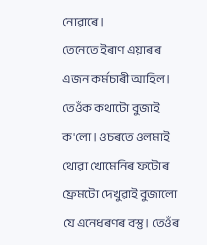নোৱাৰে।
তেনেতে ইৰাণ এয়াৰৰ এজন কৰ্মচাৰী আহিল। তেওঁক কথাটো বুজাই ক'লো। ওচৰতে ওলমাই থোৱা খোমেনিৰ ফটোৰ ফ্ৰেমটো দেখুৱাই বুজালো যে এনেধৰণৰ বস্তু। তেওঁৰ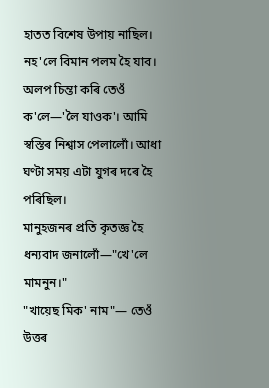হাতত বিশেষ উপায় নাছিল। নহ'লে বিমান পলম হৈ যাব। অলপ চিন্তা কৰি তেওঁ ক'লে—'লৈ যাওক'। আমি স্বস্তিৰ নিশ্বাস পেলালোঁ। আধা ঘণ্টা সময় এটা যুগৰ দৰে হৈ পৰিছিল।
মানুহজনৰ প্ৰতি কৃতজ্ঞ হৈ ধন্যবাদ জনালোঁ—"খে'লে মামনুন।"
"খায়েছ মিক' নাম"— তেওঁ উত্তৰ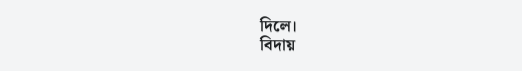দিলে।
বিদায়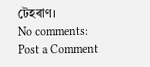টেহৰাণ।
No comments:
Post a Comment